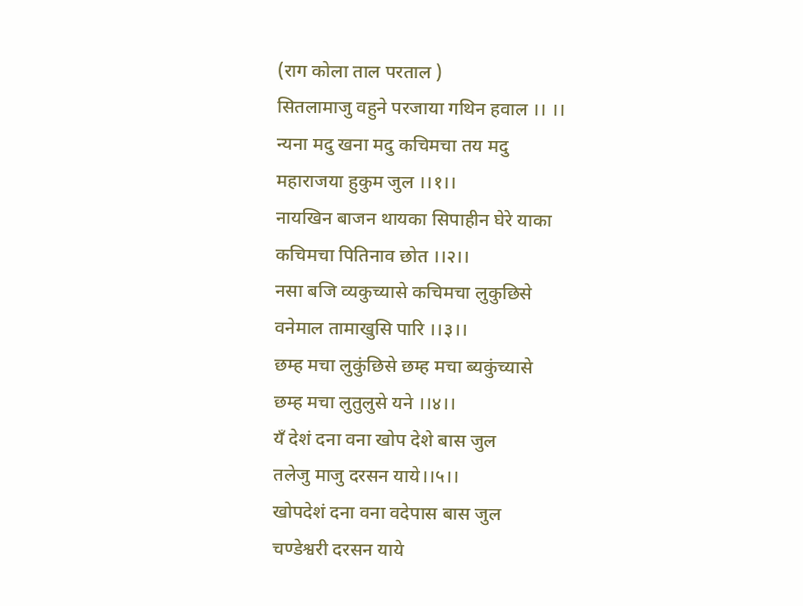(राग कोला ताल परताल )
सितलामाजु वहुने परजाया गथिन हवाल ।। ।।
न्यना मदु खना मदु कचिमचा तय मदु
महाराजया हुकुम जुल ।।१।।
नायखिन बाजन थायका सिपाहीन घेरे याका
कचिमचा पितिनाव छोत ।।२।।
नसा बजि व्यकुच्यासे कचिमचा लुकुछिसे
वनेमाल तामाखुसि पारि ।।३।।
छम्ह मचा लुकुंछिसे छम्ह मचा ब्यकुंच्यासे
छम्ह मचा लुतुलुसे यने ।।४।।
यँ देशं दना वना खोप देशे बास जुल
तलेजु माजु दरसन याये।।५।।
खोपदेशं दना वना वदेपास बास जुल
चण्डेश्वरी दरसन याये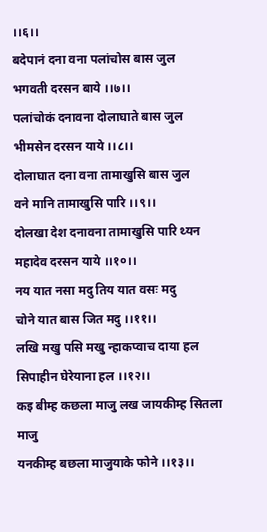।।६।।
बदेपानं दना वना पलांचोस बास जुल
भगवती दरसन बाये ।।७।।
पलांचोकं दनावना दोलाघाते बास जुल
भीमसेन दरसन याये ।।८।।
दोलाघात दना वना तामाखुसि बास जुल
वने मानि तामाखुसि पारि ।।९।।
दोलखा देश दनावना तामाखुसि पारि थ्यन
महादेव दरसन याये ।।१०।।
नय यात नसा मदु तिय यात वसः मदु
चोने यात बास जित मदु ।।११।।
लखि मखु पसि मखु न्हाकप्वाच दाया हल
सिपाहीन घेरेयाना हल ।।१२।।
कइ बीम्ह कछला माजु लख जायकीम्ह सितला माजु
यनकीम्ह बछला माजुयाके फोने ।।१३।।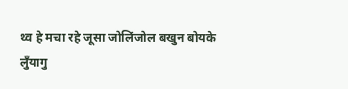थ्व हे मचा रहे जूसा जोलिंजोल बखुन बोयके
लुँयागु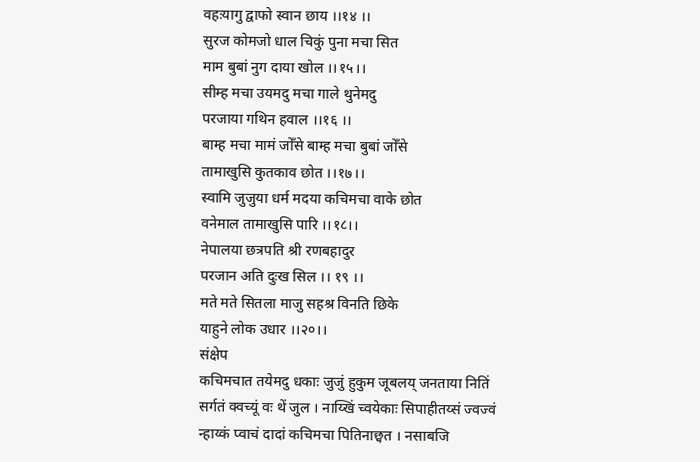वहःयागु द्वाफो स्वान छाय ।।१४ ।।
सुरज कोमजो धाल चिकुं पुना मचा सित
माम बुबां नुग दाया खोल ।।१५।।
सीम्ह मचा उयमदु मचा गाले थुनेमदु
परजाया गथिन हवाल ।।१६ ।।
बाम्ह मचा मामं जोँसे बाम्ह मचा बुबां जोँसे
तामाखुसि कुतकाव छोत ।।१७।।
स्वामि जुजुया धर्म मदया कचिमचा वाके छोत
वनेमाल तामाखुसि पारि ।।१८।।
नेपालया छत्रपति श्री रणबहादुर
परजान अति दुःख सिल ।। १९ ।।
मते मते सितला माजु सहश्र विनति छिके
याहुने लोक उधार ।।२०।।
संक्षेप
कचिमचात तयेमदु धकाः जुजुं हुकुम जूबलय् जनताया नितिं सर्गतं क्वच्यूं वः थें जुल । नाय्खिं च्वयेकाः सिपाहीतय्सं ज्वज्वं न्हाय्कं प्वाचं दादां कचिमचा पितिनाछ्वत । नसाबजि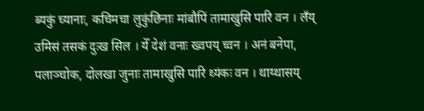ब्यकुं च्यानाः, कचिमचा लुकुंछिनाः मांबौपिं तामाखुसि पारि वन । लँय् उमिसं तसकं दुःख सिल । येँ देशं वनाः ख्वपय् च्वन । अनं बनेपा, पलाञ्चोक, दोलखा जुनाः तामाखुसि पारि थ्यंकः वन । थाय्थासय्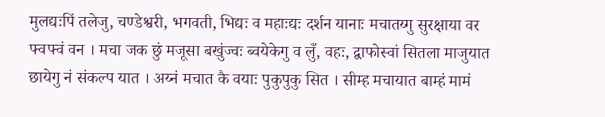मुलद्यःपिं तलेजु, चण्डेश्वरी, भगवती, भिद्यः व महाःद्यः दर्शन यानाः मचातय्गु सुरक्षाया वर फ्वफ्वं वन । मचा जक छुं मजूसा बखुंज्वः ब्वयेकेगु व लुँ, वहः, द्वाफोस्वां सितला माजुयात छायेगु नं संकल्प यात । अय्नं मचात कै वयाः पुकुपुकु सित । सीम्ह मचायात बाम्हं मामं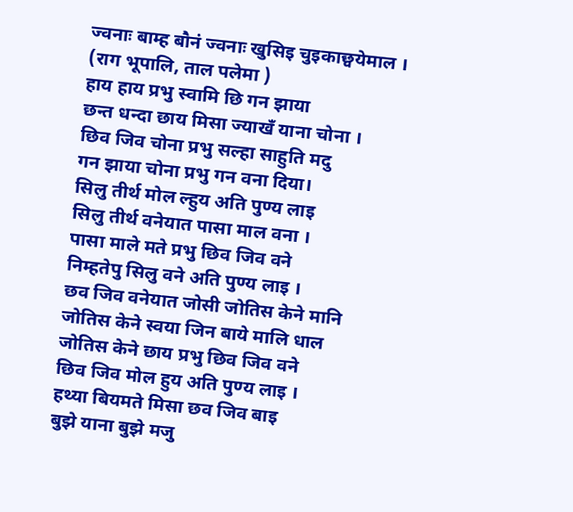ज्वनाः बाम्ह बौनं ज्वनाः खुसिइ चुइकाछ्वयेमाल ।
(राग भूपालि, ताल पलेमा )
हाय हाय प्रभु स्वामि छि गन झाया
छन्त धन्दा छाय मिसा ज्याखँ याना चोना ।
छिव जिव चोना प्रभु सल्हा साहुति मदु
गन झाया चोना प्रभु गन वना दिया।
सिलु तीर्थ मोल ल्हुय अति पुण्य लाइ
सिलु तीर्थ वनेयात पासा माल वना ।
पासा माले मते प्रभु छिव जिव वने
निम्हतेपु सिलु वने अति पुण्य लाइ ।
छव जिव वनेयात जोसी जोतिस केने मानि
जोतिस केने स्वया जिन बाये मालि धाल
जोतिस केने छाय प्रभु छिव जिव वने
छिव जिव मोल हुय अति पुण्य लाइ ।
हथ्या बियमते मिसा छव जिव बाइ
बुझे याना बुझे मजु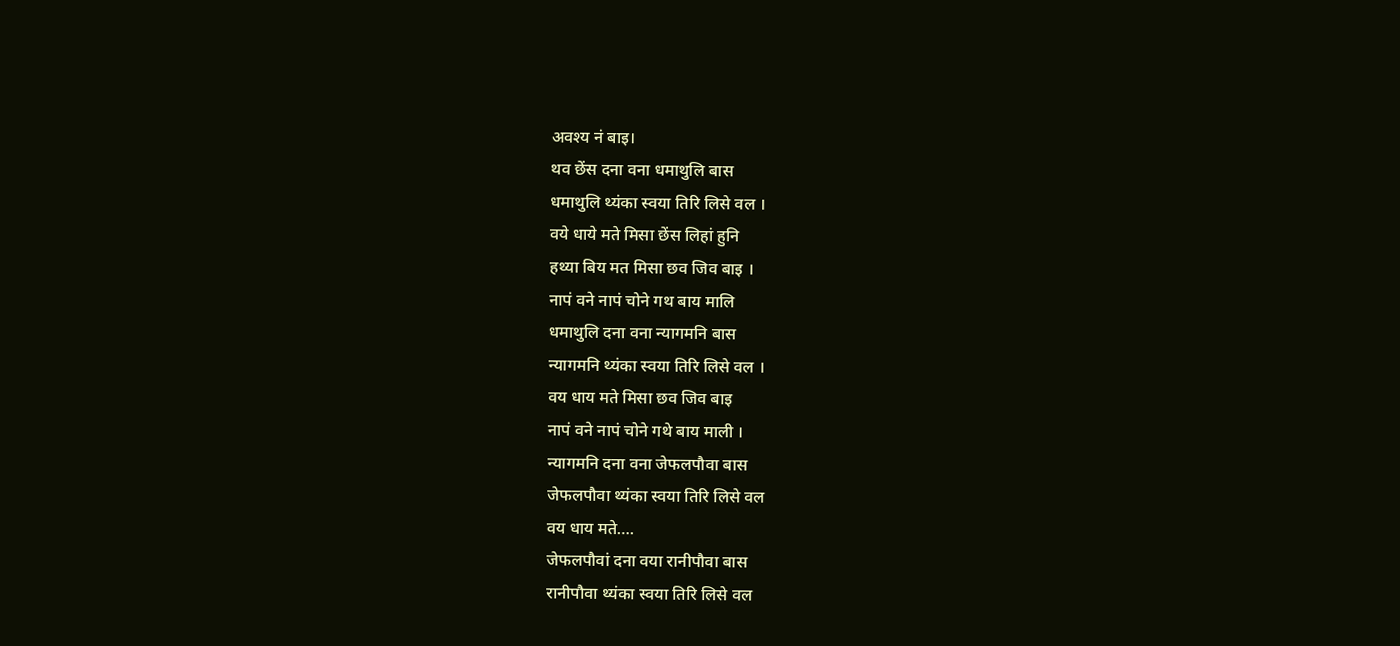अवश्य नं बाइ।
थव छेंस दना वना धमाथुलि बास
धमाथुलि थ्यंका स्वया तिरि लिसे वल ।
वये धाये मते मिसा छेंस लिहां हुनि
हथ्या बिय मत मिसा छव जिव बाइ ।
नापं वने नापं चोने गथ बाय मालि
धमाथुलि दना वना न्यागमनि बास
न्यागमनि थ्यंका स्वया तिरि लिसे वल ।
वय धाय मते मिसा छव जिव बाइ
नापं वने नापं चोने गथे बाय माली ।
न्यागमनि दना वना जेफलपौवा बास
जेफलपौवा थ्यंका स्वया तिरि लिसे वल
वय धाय मते….
जेफलपौवां दना वया रानीपौवा बास
रानीपौवा थ्यंका स्वया तिरि लिसे वल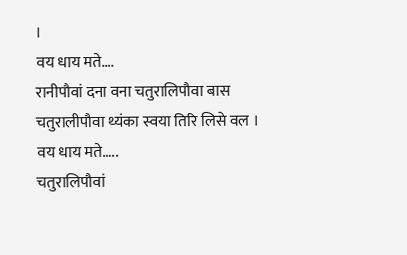।
वय धाय मते….
रानीपौवां दना वना चतुरालिपौवा बास
चतुरालीपौवा थ्यंका स्वया तिरि लिसे वल ।
वय धाय मते…..
चतुरालिपौवां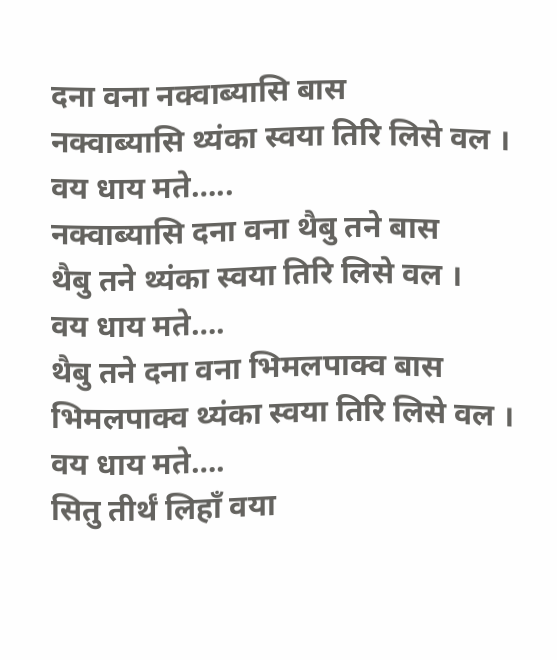दना वना नक्वाब्यासि बास
नक्वाब्यासि थ्यंका स्वया तिरि लिसे वल ।
वय धाय मते…..
नक्वाब्यासि दना वना थैबु तने बास
थैबु तने थ्यंका स्वया तिरि लिसे वल ।
वय धाय मते….
थैबु तने दना वना भिमलपाक्व बास
भिमलपाक्व थ्यंका स्वया तिरि लिसे वल ।
वय धाय मते….
सितु तीर्थं लिहाँ वया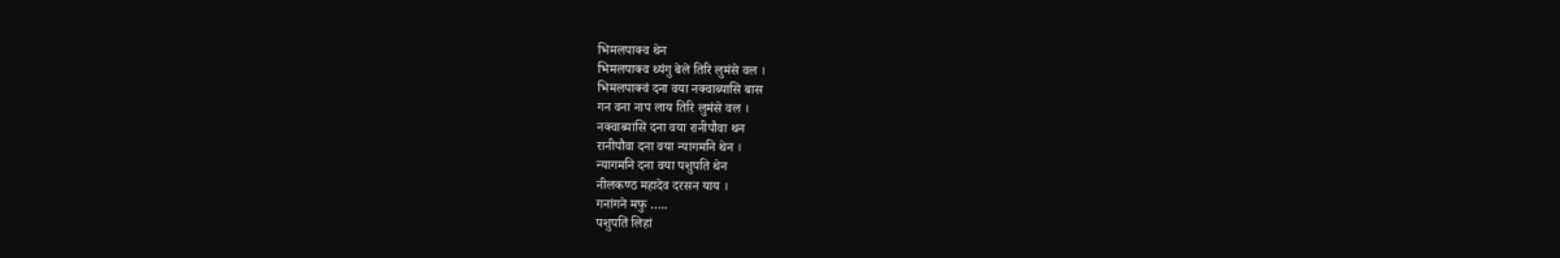भिमलपाक्व थेन
भिमलपाक्व थ्यंगु बेले तिरि लुमंसे वल ।
भिमलपाक्वं दना वया नक्वाब्यासि बास
गन वना नाप लाय तिरि लुमंसे वल ।
नक्वाब्यासि दना वया रानीपौवा थन
रानीपौवा दना वया न्यागमनि थेन ।
न्यागमनि दना वया पशुपति थेन
नीलकण्ठ महादेव दरसन याय ।
गनांगने मफु …..
पशुपतिं लिहां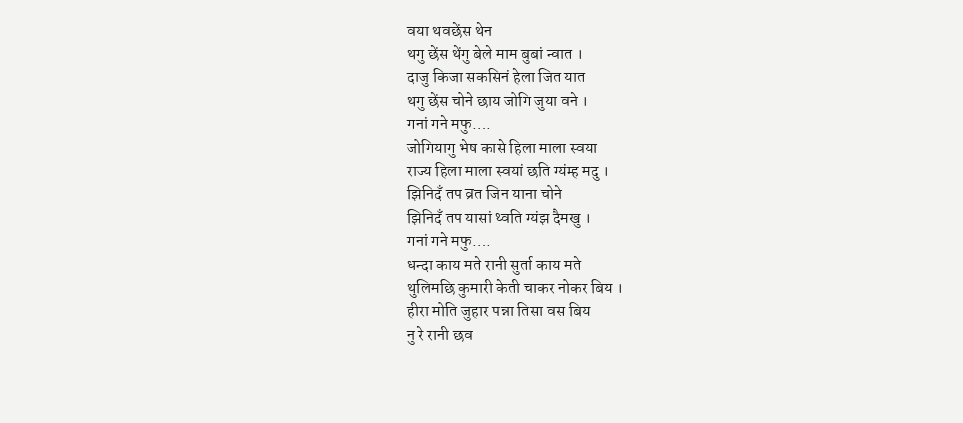वया थवछेंस थेन
थगु छेंस थेंगु बेले माम बुबां न्वात ।
दाजु किजा सकसिनं हेला जित यात
थगु छेंस चोने छाय जोगि जुया वने ।
गनां गने मफु….
जोगियागु भेष कासे हिला माला स्वया
राज्य हिला माला स्वयां छति ग्यंम्ह मदु ।
झिनिदँ तप व्रत जिन याना चोने
झिनिदँ तप यासां थ्वति ग्यंझ दैमखु ।
गनां गने मफु….
धन्दा काय मते रानी सुर्ता काय मते
थुलिमछि कुमारी केती चाकर नोकर बिय ।
हीरा मोति जुहार पन्ना तिसा वस बिय
नु रे रानी छव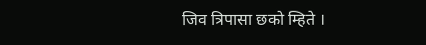जिव त्रिपासा छको म्हिते ।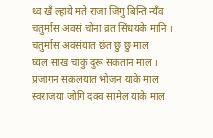थ्व खँ ल्हाये मते राजा जिगु बिन्ति न्यँव
चतुर्मास अवसं चोना व्रत सिंधयके मानि ।
चतुर्मास अवसंयात छंत छु छु माल
घ्यल साख चाकु दुरू सकतान माल ।
प्रजागन सकलयात भोजन याके माल
स्वराजया जोगि दक्व सामेल याके माल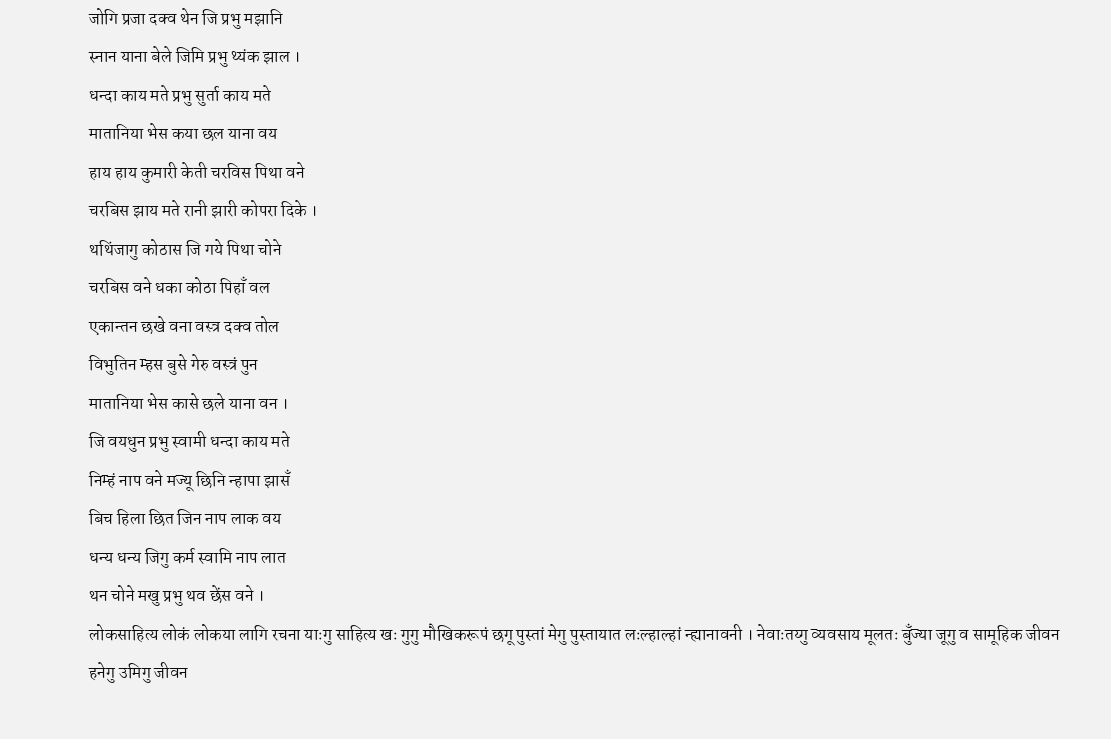जोगि प्रजा दक्व थेन जि प्रभु मझानि
स्नान याना बेले जिमि प्रभु थ्यंक झाल ।
धन्दा काय मते प्रभु सुर्ता काय मते
मातानिया भेस कया छल याना वय
हाय हाय कुमारी केती चरविस पिथा वने
चरबिस झाय मते रानी झारी कोपरा दिके ।
थथिंजागु कोठास जि गये पिथा चोने
चरबिस वने धका कोठा पिहाँ वल
एकान्तन छखे वना वस्त्र दक्व तोल
विभुतिन म्हस बुसे गेरु वस्त्रं पुन
मातानिया भेस कासे छले याना वन ।
जि वयधुन प्रभु स्वामी धन्दा काय मते
निम्हं नाप वने मज्यू छिनि न्हापा झासँ
बिच हिला छित जिन नाप लाक वय
धन्य धन्य जिगु कर्म स्वामि नाप लात
थन चोने मखु प्रभु थव छेंस वने ।
लोकसाहित्य लोकं लोकया लागि रचना याःगु साहित्य खः गुगु मौखिकरूपं छगू पुस्तां मेगु पुस्तायात लःल्हाल्हां न्ह्यानावनी । नेवाःतय्गु व्यवसाय मूलतः बुँज्या जूगु व सामूहिक जीवन हनेगु उमिगु जीवन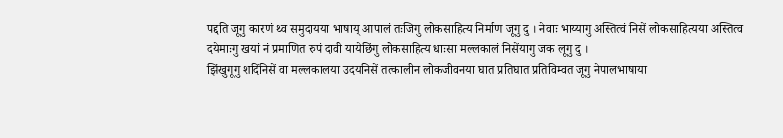पद्दति जूगु कारणं थ्व समुदायया भाषाय् आपालं तःजिगु लोकसाहित्य निर्माण जूगु दु । नेवाः भाय्यागु अस्तित्वं निसें लोकसाहित्यया अस्तित्व दयेमाःगु खयां नं प्रमाणित रुपं दावी यायेछिंगु लोकसाहित्य धाःसा मल्लकालं निसेंयागु जक लूगु दु ।
झिंखुगूगु शदिंनिसें वा मल्लकालया उदयनिसें तत्कालीन लोकजीवनया घात प्रतिघात प्रतिविम्वत जूगु नेपालभाषाया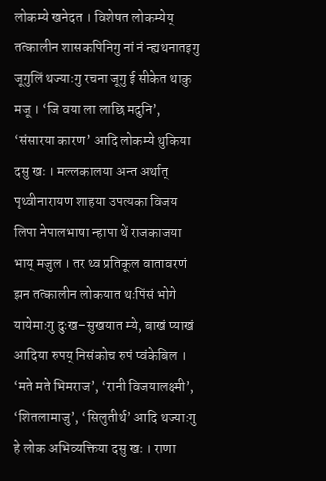लोकम्ये खनेदत । विशेषत लोकम्येय् तत्कालीन शासकपिनिगु नां नं न्ह्यथनातइगु जूगुलिं थज्याःगु रचना जूगु ई सीकेत थाकु मजू । ‘जि वया ला लाछि मदुनि’, ‘संसारया कारण’ आदि लोकम्ये थुकिया दसु खः । मल्लकालया अन्त अर्थात् पृथ्वीनारायण शाहया उपत्यका विजय लिपा नेपालभाषा न्हापा थें राजकाजया भाय् मजुल । तर थ्व प्रतिकूल वातावरणं झन तत्कालीन लोकयात थःपिंसं भोगे यायेमाःगु दुःख–सुखयात म्ये, बाखं प्याखं आदिया रुपय् निसंकोच रुपं प्वंकेबिल । ‘मते मते भिमराज’, ‘रानी विजयालक्ष्मी’, ‘शितलामाजु’, ‘सिलुतीर्थ’ आदि थज्याःगु हे लोक अभिव्यक्तिया दसु खः । राणा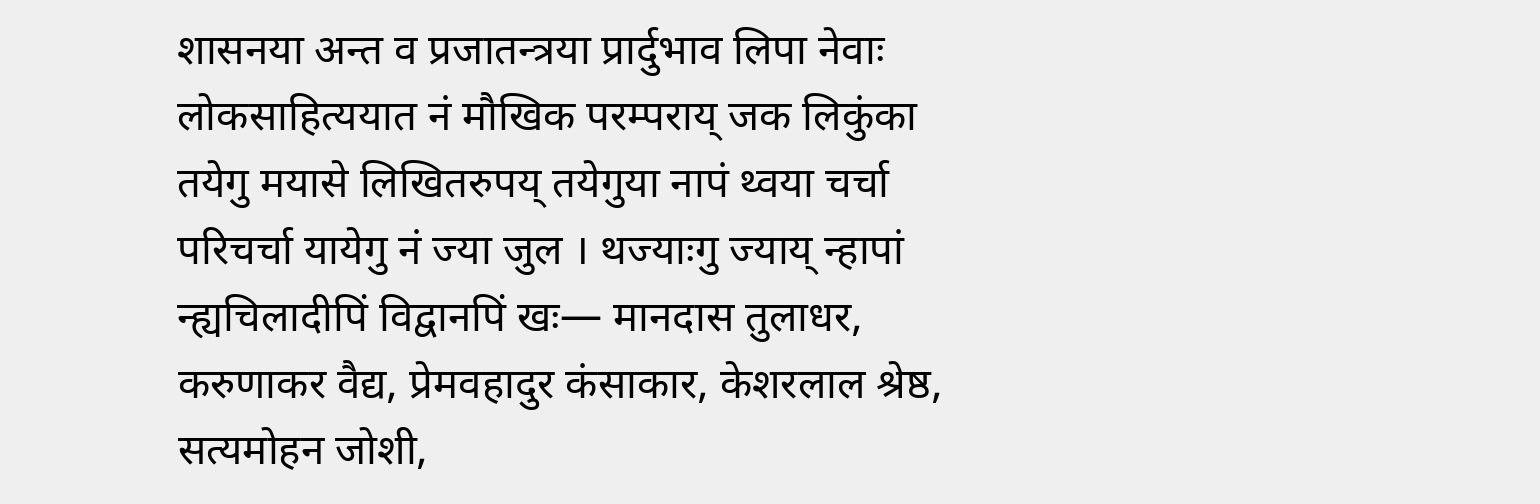शासनया अन्त व प्रजातन्त्रया प्रार्दुभाव लिपा नेवाः लोकसाहित्ययात नं मौखिक परम्पराय् जक लिकुंका तयेगु मयासे लिखितरुपय् तयेगुया नापं थ्वया चर्चा परिचर्चा यायेगु नं ज्या जुल । थज्याःगु ज्याय् न्हापां न्ह्यचिलादीपिं विद्वानपिं खः— मानदास तुलाधर, करुणाकर वैद्य, प्रेमवहादुर कंसाकार, केशरलाल श्रेष्ठ, सत्यमोहन जोशी,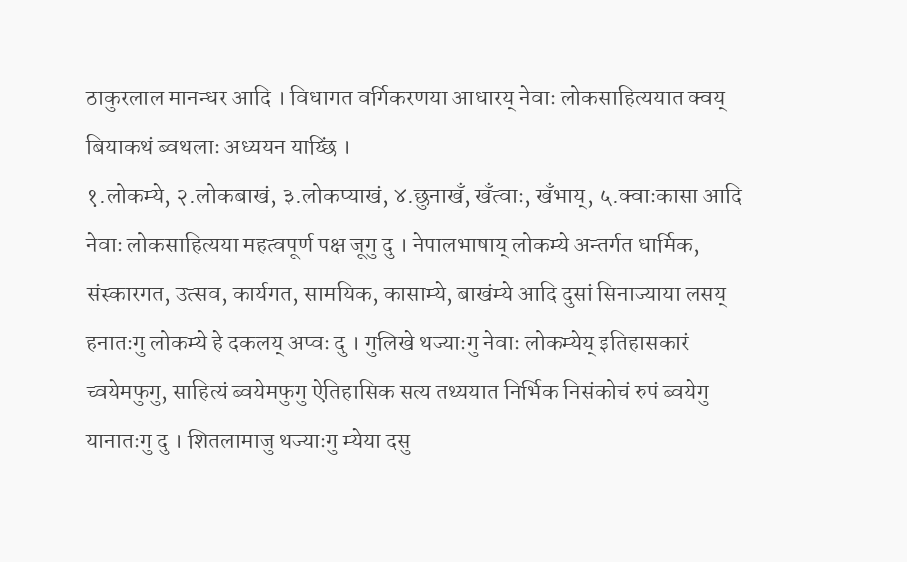ठाकुरलाल मानन्धर आदि । विधागत वर्गिकरणया आधारय् नेवाः लोकसाहित्ययात क्वय् बियाकथं ब्वथलाः अध्ययन याय्छिं ।
१.लोकम्ये, २.लोकबाखं, ३.लोकप्याखं, ४.छुनाखँ, खँत्वाः, खँभाय्, ५.क्वाःकासा आदि नेवाः लोकसाहित्यया महत्वपूर्ण पक्ष जूगु दु । नेपालभाषाय् लोकम्ये अन्तर्गत धार्मिक, संस्कारगत, उत्सव, कार्यगत, सामयिक, कासाम्ये, बाखंम्ये आदि दुसां सिनाज्याया लसय् हनातःगु लोकम्ये हे दकलय् अप्वः दु । गुलिखे थज्याःगु नेवाः लोकम्येय् इतिहासकारं च्वयेमफुगु, साहित्यं ब्वयेमफुगु ऐतिहासिक सत्य तथ्ययात निर्भिक निसंकोचं रुपं ब्वयेगु यानातःगु दु । शितलामाजु थज्याःगु म्येया दसु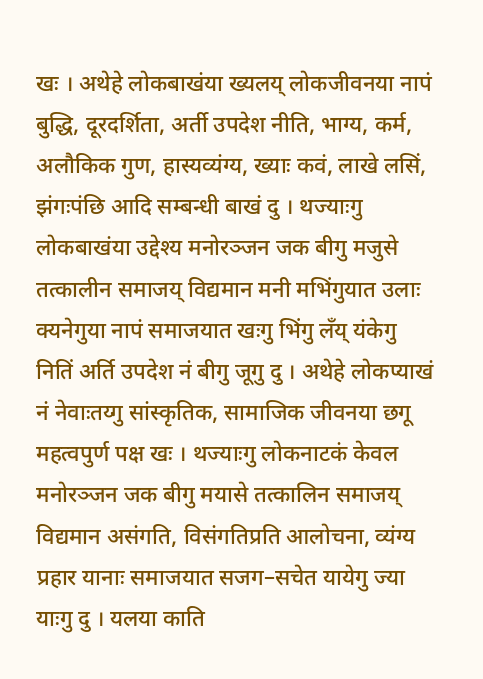खः । अथेहे लोकबाखंया ख्यलय् लोकजीवनया नापं बुद्धि, दूरदर्शिता, अर्ती उपदेश नीति, भाग्य, कर्म, अलौकिक गुण, हास्यव्यंग्य, ख्याः कवं, लाखे लसिं, झंगःपंछि आदि सम्बन्धी बाखं दु । थज्याःगु लोकबाखंया उद्देश्य मनोरञ्जन जक बीगु मजुसे तत्कालीन समाजय् विद्यमान मनी मभिंगुयात उलाः क्यनेगुया नापं समाजयात खःगु भिंगु लँय् यंकेगु नितिं अर्ति उपदेश नं बीगु जूगु दु । अथेहे लोकप्याखं नं नेवाःतय्गु सांस्कृतिक, सामाजिक जीवनया छगू महत्वपुर्ण पक्ष खः । थज्याःगु लोकनाटकं केवल मनोरञ्जन जक बीगु मयासे तत्कालिन समाजय् विद्यमान असंगति, विसंगतिप्रति आलोचना, व्यंग्य प्रहार यानाः समाजयात सजग–सचेत यायेगु ज्या याःगु दु । यलया काति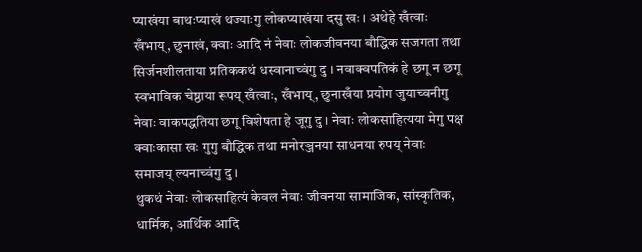प्याखंया बाथःप्याखं थज्याःगु लोकप्याखंया दसु खः । अथेहे खँत्वाः खँभाय्, छुनाखं, क्वाः आदि नं नेवाः लोकजीवनया बौद्धिक सजगता तथा सिर्जनशीलताया प्रतिककथं धस्वानाच्वंगु दु । नवाक्वपतिकं हे छगू न छगू स्वभाविक चेष्ठाया रूपय् खँत्वाः, खँभाय्, छुनाखँया प्रयोग जुयाच्वनीगु नेवाः वाकपद्धतिया छगू विशेषता हे जूगु दु । नेवाः लोकसाहित्यया मेगु पक्ष क्वाःकासा खः गुगु बौद्धिक तथा मनोरञ्जनया साधनया रुपय् नेवाः समाजय् ल्यनाच्वंगु दु ।
थुकथं नेवाः लोकसाहित्यं केवल नेवाः जीवनया सामाजिक, सांस्कृतिक, धार्मिक, आर्थिक आदि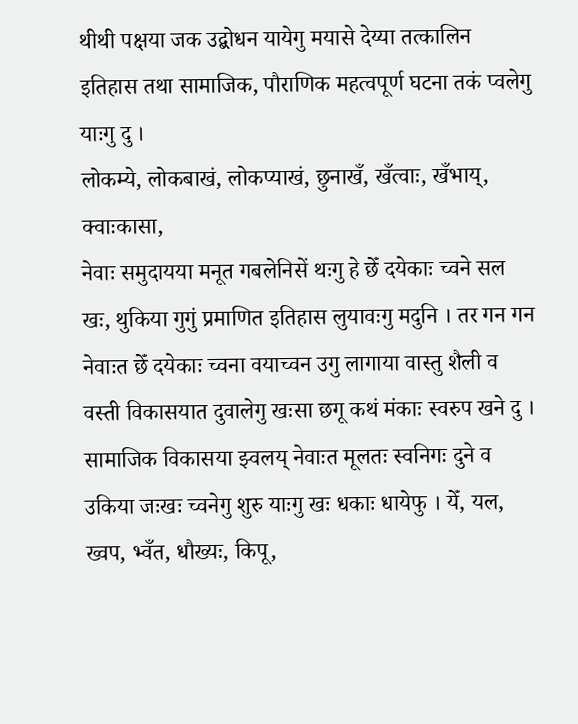थीथी पक्षया जक उद्बोधन यायेगु मयासे देय्या तत्कालिन इतिहास तथा सामाजिक, पौराणिक महत्वपूर्ण घटना तकं प्वलेगु याःगु दु ।
लोकम्ये, लोकबाखं, लोकप्याखं, छुनाखँ, खँत्वाः, खँभाय्, क्वाःकासा,
नेवाः समुदायया मनूत गबलेनिसें थःगु हे छेँ दयेकाः च्वने सल खः, थुकिया गुगुं प्रमाणित इतिहास लुयावःगु मदुनि । तर गन गन नेवाःत छेँ दयेकाः च्वना वयाच्वन उगु लागाया वास्तु शैली व वस्ती विकासयात दुवालेगु खःसा छगू कथं मंकाः स्वरुप खने दु । सामाजिक विकासया झ्वलय् नेवाःत मूलतः स्वनिगः दुने व उकिया जःखः च्वनेगु शुरु याःगु खः धकाः धायेफु । येँ, यल, ख्वप, भ्वँत, धौख्यः, किपू,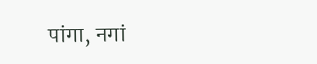पांगा, नगां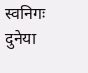स्वनिगः दुनेया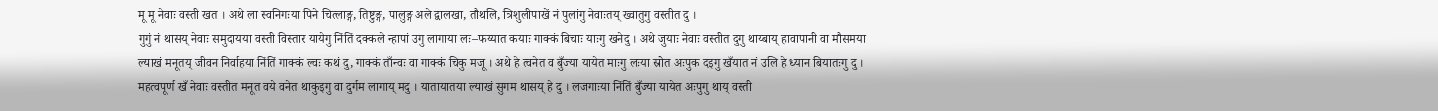मू मू नेवाः वस्ती खत । अथे ला स्वनिगःया पिने चित्लाङ्ग, तिष्टुङ्ग, पालुङ्ग अले द्वालखा, तौथलि, त्रिशुलीपाखें नं पुलांगु नेवाःतय् ख्वातुगु वस्तीत दु ।
गुगुं नं थासय् नेवाः समुदायया वस्ती विस्तार यायेगु निंतिं दक्कले न्हापां उगु लागाया लः–फय्यात कयाः गाक्कं बिचाः याःगु खनेदु । अथे जुयाः नेवाः वस्तीत दुगु थाय्बाय् हावापानी वा मौसमया ल्याखं मनूतय् जीवन निर्वाहया निंतिं गाक्कं ल्वः कथं दु, गाक्कं ताँन्वः वा गाक्कं चिकु मजू । अथे हे त्वनेत व बुँज्या यायेत माःगु लःया स्रोत अःपुक दइगु खँयात नं उलि हे ध्यान बियातःगु दु । महत्वपूर्ण खँ नेवाः वस्तीत मनूत वये वनेत थाकुइगु वा दुर्गम लागाय् मदु । यातायातया ल्याखं सुगम थासय् हे दु । लजगाःया निंतिं बुँज्या यायेत अःपुगु थाय् वस्ती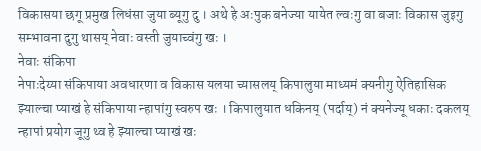विकासया छगू प्रमुख लिधंसा जुया ब्यूगु दु । अथे हे अःपुक बनेज्या यायेत ल्वःगु वा बजाः विकास जुइगु सम्भावना दुगु थासय् नेवाः वस्ती जुयाच्वंगु खः ।
नेवाः संकिपा
नेपाःदेय्या संकिपाया अवधारणा व विकास यलया च्यासलय् किपालुया माध्यमं क्यनीगु ऐतिहासिक झ्याल्चा प्याखं हे संकिपाया न्हापांगु स्वरुप खः । किपालुयात धकिनय् (पर्दाय्) नं क्यनेज्यू धकाः दकलय् न्हापां प्रयोग जूगु थ्व हे झ्याल्चा प्याखं खः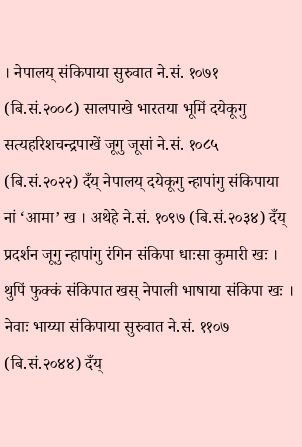। नेपालय् संकिपाया सुरुवात ने.सं. १०७१ (बि.सं.२००८) सालपाखे भारतया भूमिं दयेकूगु सत्यहरिशचन्द्रपाखें जूगु जूसां ने.सं. १०८५ (बि.सं.२०२२) दँय् नेपालय् दयेकूगु न्हापांगु संकिपाया नां ‘आमा’ ख । अथेहे ने.सं. १०९७ (बि.सं.२०३४) दँय् प्रदर्शन जूगु न्हापांगु रंगिन संकिपा धाःसा कुमारी खः । थुपिं फुक्कं संकिपात खस् नेपाली भाषाया संकिपा खः ।
नेवाः भाय्या संकिपाया सुरुवात ने.सं. ११०७ (बि.सं.२०४४) दँय्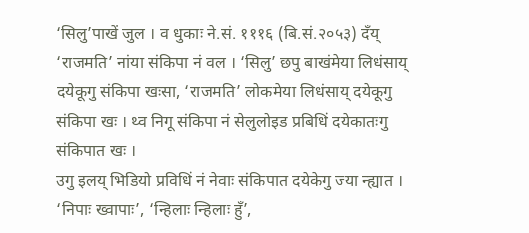‘सिलु’पाखें जुल । व धुकाः ने.सं. १११६ (बि.सं.२०५३) दँय् ‘राजमति’ नांया संकिपा नं वल । ‘सिलु’ छपु बाखंमेया लिधंसाय् दयेकूगु संकिपा खःसा, ‘राजमति’ लोकमेया लिधंसाय् दयेकूगु संकिपा खः । थ्व निगू संकिपा नं सेलुलोइड प्रबिधिं दयेकातःगु संकिपात खः ।
उगु इलय् भिडियो प्रविधिं नं नेवाः संकिपात दयेकेगु ज्या न्ह्यात । ‘निपाः ख्वापाः’, ‘न्हिलाः न्हिलाः हुँ’,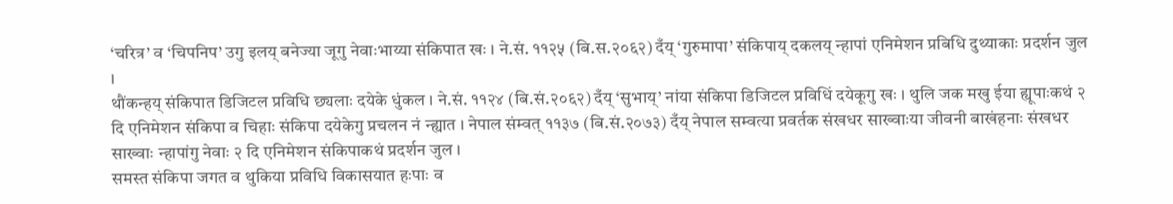‘चरित्र’ व ‘चिपनिप’ उगु इलय् बनेज्या जूगु नेवाःभाय्या संकिपात खः । ने.सं. ११२५ (बि.स.२०६२) दँय् ‘गुरुमापा’ संकिपाय् दकलय् न्हापां एनिमेशन प्रबिधि दुथ्याकाः प्रदर्शन जुल ।
थौंकन्हय् संकिपात डिजिटल प्रविधि छ्यलाः दयेके धुंकल । ने.सं. ११२४ (बि.सं.२०६२) दँय् ‘सुभाय्’ नांया संकिपा डिजिटल प्रविधिं दयेकूगु खः । थुलि जक मखु ईया ह्यूपाःकथं २ दि एनिमेशन संकिपा व चिहाः संकिपा दयेकेगु प्रचलन नं न्ह्यात । नेपाल संम्वत् ११३७ (बि.सं.२०७३) दँय् नेपाल सम्वत्या प्रवर्तक संखधर साख्वाःया जीवनी बाखंहनाः संखधर साख्वाः न्हापांगु नेवाः २ दि एनिमेशन संकिपाकथं प्रदर्शन जुल ।
समस्त संकिपा जगत व थुकिया प्रविधि विकासयात हःपाः व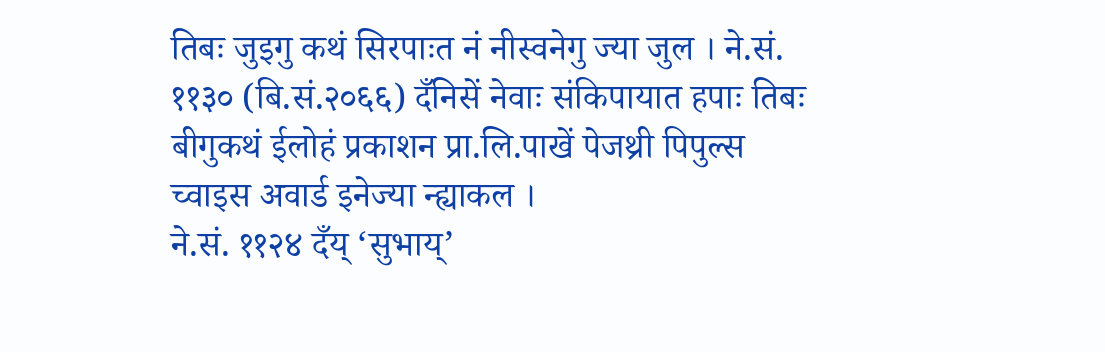तिबः जुइगु कथं सिरपाःत नं नीस्वनेगु ज्या जुल । ने.सं. ११३० (बि.सं.२०६६) दँनिसें नेवाः संकिपायात हपाः तिबः बीगुकथं ईलोहं प्रकाशन प्रा.लि.पाखें पेजथ्री पिपुल्स च्वाइस अवार्ड इनेज्या न्ह्याकल ।
ने.सं. ११२४ दँय् ‘सुभाय्’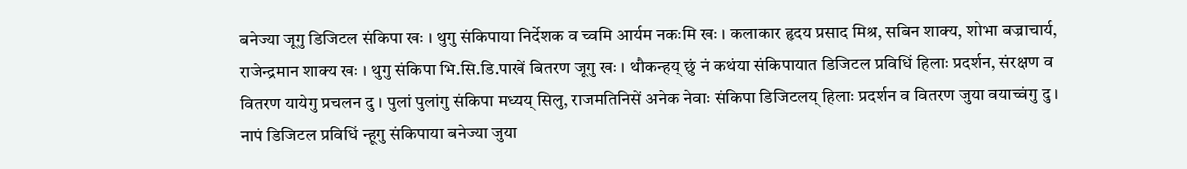बनेज्या जूगु डिजिटल संकिपा खः । थुगु संकिपाया निर्देशक व च्वमि आर्यम नकःमि खः । कलाकार हृदय प्रसाद मिश्र, सबिन शाक्य, शोभा बज्राचार्य, राजेन्द्रमान शाक्य खः । थुगु संकिपा भि.सि.डि.पाखें बितरण जूगु खः । थौकन्हय् छुं नं कथंया संकिपायात डिजिटल प्रविधिं हिलाः प्रदर्शन, संरक्षण व वितरण यायेगु प्रचलन दु । पुलां पुलांगु संकिपा मध्यय् सिलु, राजमतिनिसें अनेक नेवाः संकिपा डिजिटलय् हिलाः प्रदर्शन व वितरण जुया वयाच्वंगु दु । नापं डिजिटल प्रविधिं न्हूगु संकिपाया बनेज्या जुया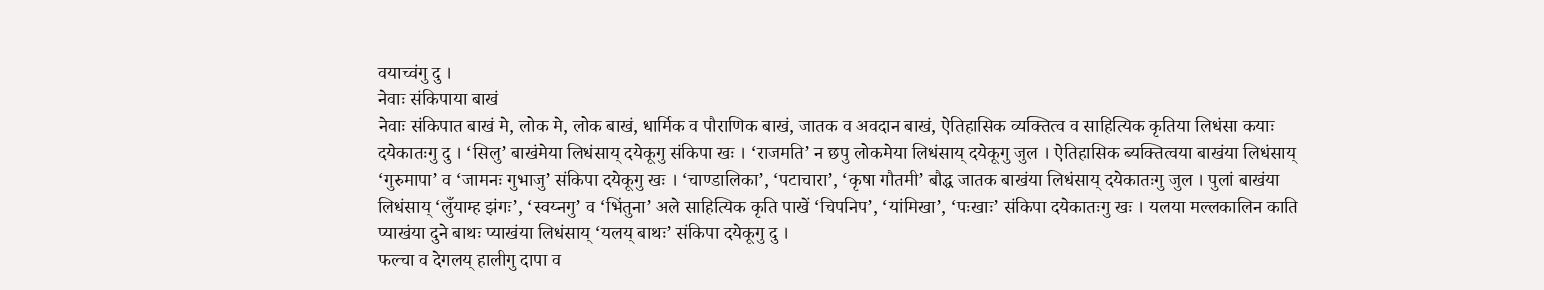वयाच्वंगु दु ।
नेवाः संकिपाया बाखं
नेवाः संकिपात बाखं मे, लोक मे, लोक बाखं, धार्मिक व पौराणिक बाखं, जातक व अवदान बाखं, ऐतिहासिक व्यक्तित्व व साहित्यिक कृतिया लिधंसा कयाः दयेकातःगु दु । ‘सिलु’ बाखंमेया लिधंसाय् दयेकूगु संकिपा खः । ‘राजमति’ न छपु लोकमेया लिधंसाय् दयेकूगु जुल । ऐतिहासिक ब्यक्तित्वया बाखंया लिधंसाय् ‘गुरुमापा’ व ‘जामनः गुभाजु’ संकिपा दयेकूगु खः । ‘चाण्डालिका’, ‘पटाचारा’, ‘कृषा गौतमी’ बौद्ध जातक बाखंया लिधंसाय् दयेकातःगु जुल । पुलां बाखंया लिधंसाय् ‘लुँयाम्ह झंगः’, ‘स्वय्नगु’ व ‘भिंतुना’ अले साहित्यिक कृति पाखें ‘चिपनिप’, ‘यांमिखा’, ‘पःखाः’ संकिपा दयेकातःगु खः । यलया मल्लकालिन काति प्याखंया दुने बाथः प्याखंया लिधंसाय् ‘यलय् बाथः’ संकिपा दयेकूगु दु ।
फल्चा व देगलय् हालीगु दापा व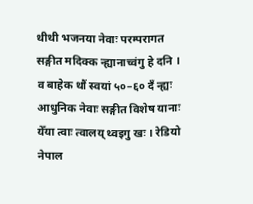थीथी भजनया नेवाः परम्परागत सङ्गीत मदिक्क न्ह्यानाच्वंगु हे दनि । व बाहेक थौं स्वयां ५०–६० दँ न्ह्यः आधुनिक नेवाः सङ्गीत विशेष यानाः येँया त्वाः त्वालय् थ्वइगु खः । रेडियो नेपाल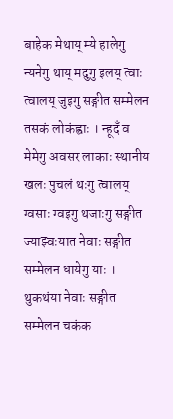बाहेक मेथाय् म्ये हालेगु न्यनेगु थाय् मदुगु इलय् त्वाः त्वालय् जुइगु सङ्गीत सम्मेलन तसकं लोकंह्वाः । न्हूदँ व मेमेगु अवसर लाकाः स्थानीय खलः पुचलं थःगु त्वालय् ग्वसाः ग्वइगु थजाःगु सङ्गीत ज्याझ्वःयात नेवाः सङ्गीत सम्मेलन धायेगु याः । थुकथंया नेवाः सङ्गीत सम्मेलन चकंक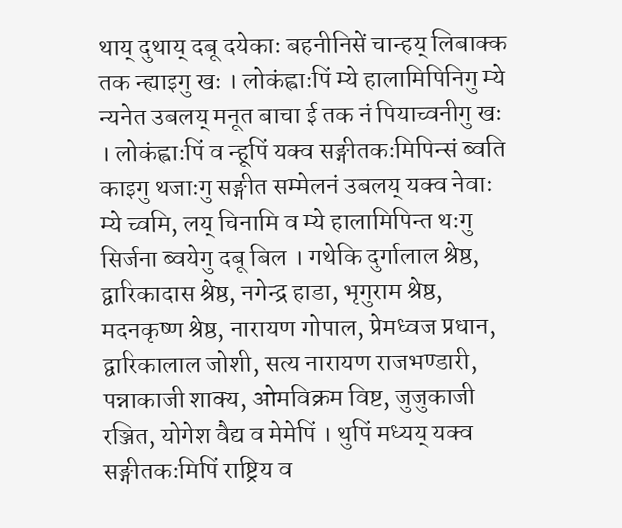थाय् दुथाय् दबू दयेकाः बहनीनिसें चान्हय् लिबाक्क तक न्ह्याइगु खः । लोकंह्वाःपिं म्ये हालामिपिनिगु म्ये न्यनेत उबलय् मनूत बाचा ई तक नं पियाच्वनीगु खः । लोकंह्वाःपिं व न्हूपिं यक्व सङ्गीतकःमिपिन्सं ब्वति काइगु थजाःगु सङ्गीत सम्मेलनं उबलय् यक्व नेवाः म्ये च्वमि, लय् चिनामि व म्ये हालामिपिन्त थःगु सिर्जना ब्वयेगु दबू बिल । गथेकि दुर्गालाल श्रेष्ठ, द्वारिकादास श्रेष्ठ, नगेन्द्र हाडा, भृगुराम श्रेष्ठ, मदनकृष्ण श्रेष्ठ, नारायण गोपाल, प्रेमध्वज प्रधान, द्वारिकालाल जोशी, सत्य नारायण राजभण्डारी, पन्नाकाजी शाक्य, ओमविक्रम विष्ट, जुजुकाजी रञ्जित, योगेश वैद्य व मेमेपिं । थुपिं मध्यय् यक्व सङ्गीतकःमिपिं राष्ट्रिय व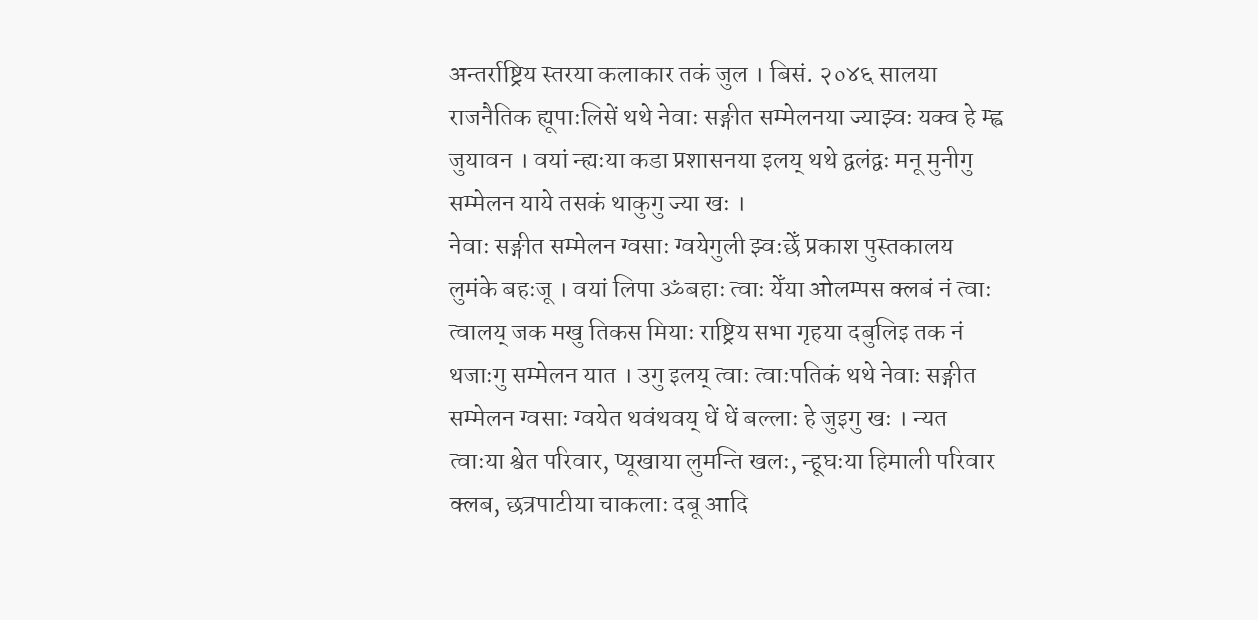अन्तर्राष्ट्रिय स्तरया कलाकार तकं जुल । बिसं. २०४६ सालया राजनैतिक ह्यूपाःलिसें थथे नेवाः सङ्गीत सम्मेलनया ज्याझ्वः यक्व हे म्ह्व जुयावन । वयां न्ह्यःया कडा प्रशासनया इलय् थथे द्वलंद्वः मनू मुनीगु सम्मेलन याये तसकं थाकुगु ज्या खः ।
नेवाः सङ्गीत सम्मेलन ग्वसाः ग्वयेगुली झ्वःछेँ प्रकाश पुस्तकालय लुमंके बहःजू । वयां लिपा ॐबहाः त्वाः येँया ओलम्पस क्लबं नं त्वाः त्वालय् जक मखु तिकस मियाः राष्ट्रिय सभा गृहया दबुलिइ तक नं थजाःगु सम्मेलन यात । उगु इलय् त्वाः त्वाःपतिकं थथे नेवाः सङ्गीत सम्मेलन ग्वसाः ग्वयेत थवंथवय् धें धें बल्लाः हे जुइगु खः । न्यत त्वाःया श्वेत परिवार, प्यूखाया लुमन्ति खलः, न्हूघःया हिमाली परिवार क्लब, छत्रपाटीया चाकलाः दबू आदि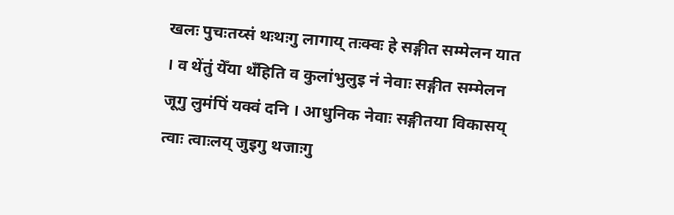खलः पुचःतय्सं थःथःगु लागाय् तःक्वः हे सङ्गीत सम्मेलन यात । व थेंतुं येँया थँहिति व कुलांभुलुइ नं नेवाः सङ्गीत सम्मेलन जूगु लुमंपिं यक्वं दनि । आधुनिक नेवाः सङ्गीतया विकासय् त्वाः त्वाःलय् जुइगु थजाःगु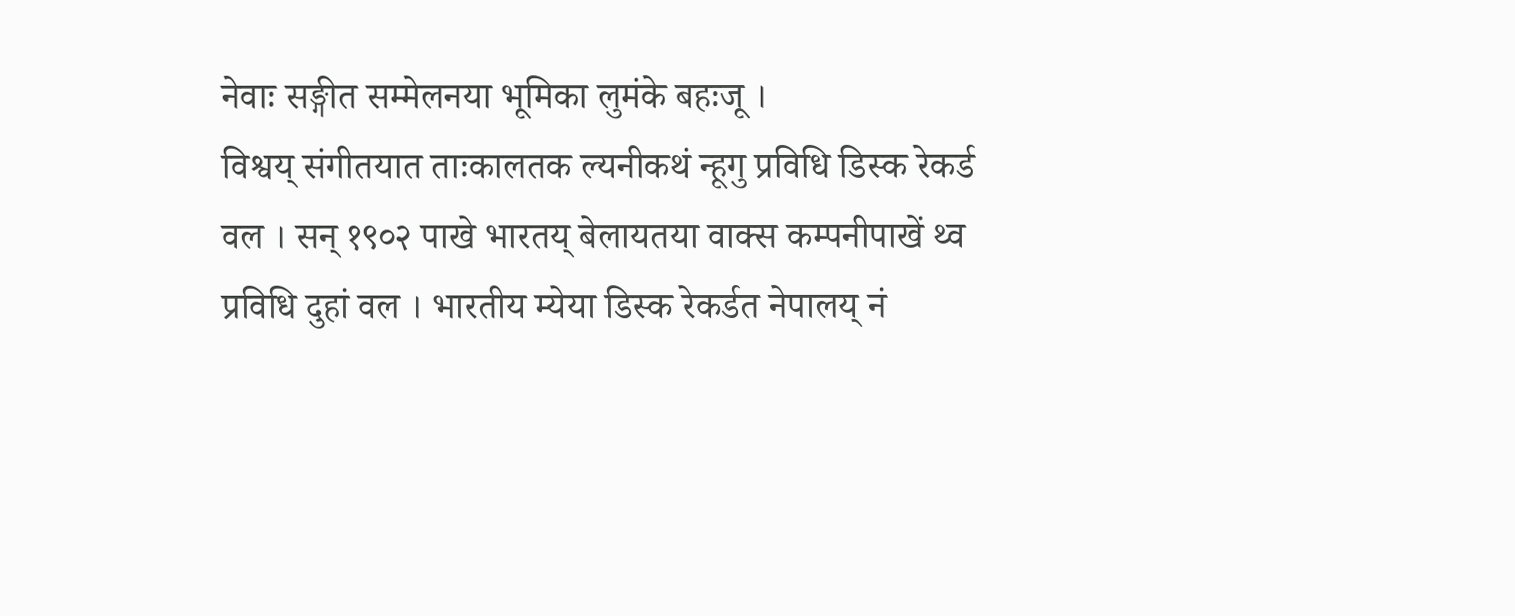नेवाः सङ्गीत सम्मेलनया भूमिका लुमंके बहःजू ।
विश्वय् संगीतयात ताःकालतक ल्यनीकथं न्हूगु प्रविधि डिस्क रेकर्ड वल । सन् १९०२ पाखे भारतय् बेलायतया वाक्स कम्पनीपाखें थ्व प्रविधि दुहां वल । भारतीय म्येया डिस्क रेकर्डत नेपालय् नं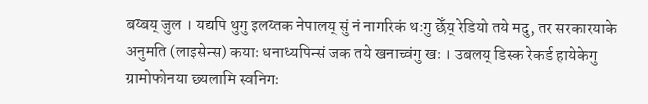बय्बय् जुल । यद्यपि थुगु इलय्तक नेपालय् सुं नं नागरिकं थःगु छेँय् रेडियो तये मदु, तर सरकारयाके अनुमति (लाइसेन्स) कयाः धनाध्यपिन्सं जक तये खनाच्वंगु खः । उबलय् डिस्क रेकर्ड हायेकेगु ग्रामोफोनया छ्यलामि स्वनिगः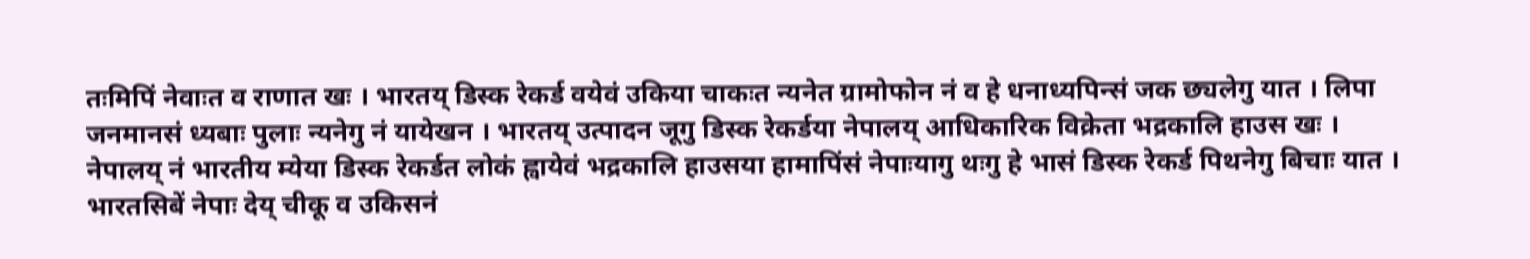तःमिपिं नेवाःत व राणात खः । भारतय् डिस्क रेकर्ड वयेवं उकिया चाकःत न्यनेत ग्रामोफोन नं व हे धनाध्यपिन्सं जक छ्यलेगु यात । लिपा जनमानसं ध्यबाः पुलाः न्यनेगु नं यायेखन । भारतय् उत्पादन जूगु डिस्क रेकर्डया नेपालय् आधिकारिक विक्रेता भद्रकालि हाउस खः । नेपालय् नं भारतीय म्येया डिस्क रेकर्डत लोकं ह्वायेवं भद्रकालि हाउसया हामापिंसं नेपाःयागु थःगु हे भासं डिस्क रेकर्ड पिथनेगु बिचाः यात ।
भारतसिबें नेपाः देय् चीकू व उकिसनं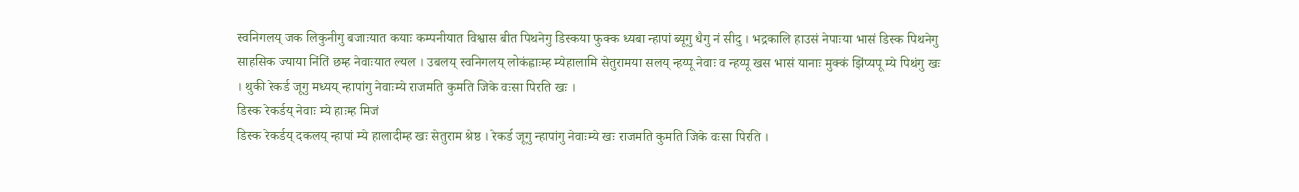स्वनिगलय् जक लिकुनीगु बजाःयात कयाः कम्पनीयात विश्वास बीत पिथनेगु डिस्कया फुक्क ध्यबा न्हापां ब्यूगु धैगु नं सीदु । भद्रकालि हाउसं नेपाःया भासं डिस्क पिथनेगु साहसिक ज्याया निंतिं छम्ह नेवाःयात ल्यल । उबलय् स्वनिगलय् लोकंह्वाःम्ह म्येहालामि सेतुरामया सलय् न्हय्पू नेवाः व न्हय्पू खस भासं यानाः मुक्कं झिंप्यपू म्ये पिथंगु खः । थुकी रेकर्ड जूगु मध्यय् न्हापांगु नेवाःम्ये राजमति कुमति जिके वःसा पिरति खः ।
डिस्क रेकर्डय् नेवाः म्ये हाःम्ह मिजं
डिस्क रेकर्डय् दकलय् न्हापां म्ये हालादीम्ह खः सेतुराम श्रेष्ठ । रेकर्ड जूगु न्हापांगु नेवाःम्ये खः राजमति कुमति जिके वःसा पिरति ।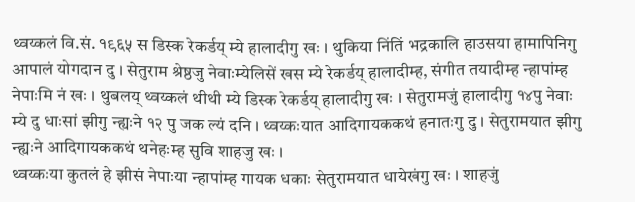थ्वय्कलं वि.सं. १९६५ स डिस्क रेकर्डय् म्ये हालादीगु खः । थुकिया निंतिं भद्रकालि हाउसया हामापिनिगु आपालं योगदान दु । सेतुराम श्रेष्ठजु नेवाःम्येलिसें खस म्ये रेकर्डय् हालादीम्ह, संगीत तयादीम्ह न्हापांम्ह नेपाःमि नं खः । थुबलय् थ्वय्कलं थीथी म्ये डिस्क रेकर्डय् हालादीगु खः । सेतुरामजुं हालादीगु १४पु नेवाः म्ये दु धाःसां झीगु न्ह्यःने १२ पु जक ल्यं दनि । थ्वय्कःयात आदिगायककथं हनातःगु दु । सेतुरामयात झीगु न्ह्यःने आदिगायककथं थनेहःम्ह सुवि शाहजु खः ।
थ्वय्कःया कुतलं हे झीसं नेपाःया न्हापांम्ह गायक धकाः सेतुरामयात धायेखंगु खः । शाहजुं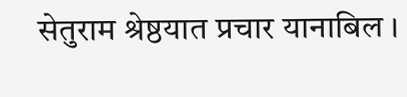सेतुराम श्रेष्ठयात प्रचार यानाबिल ।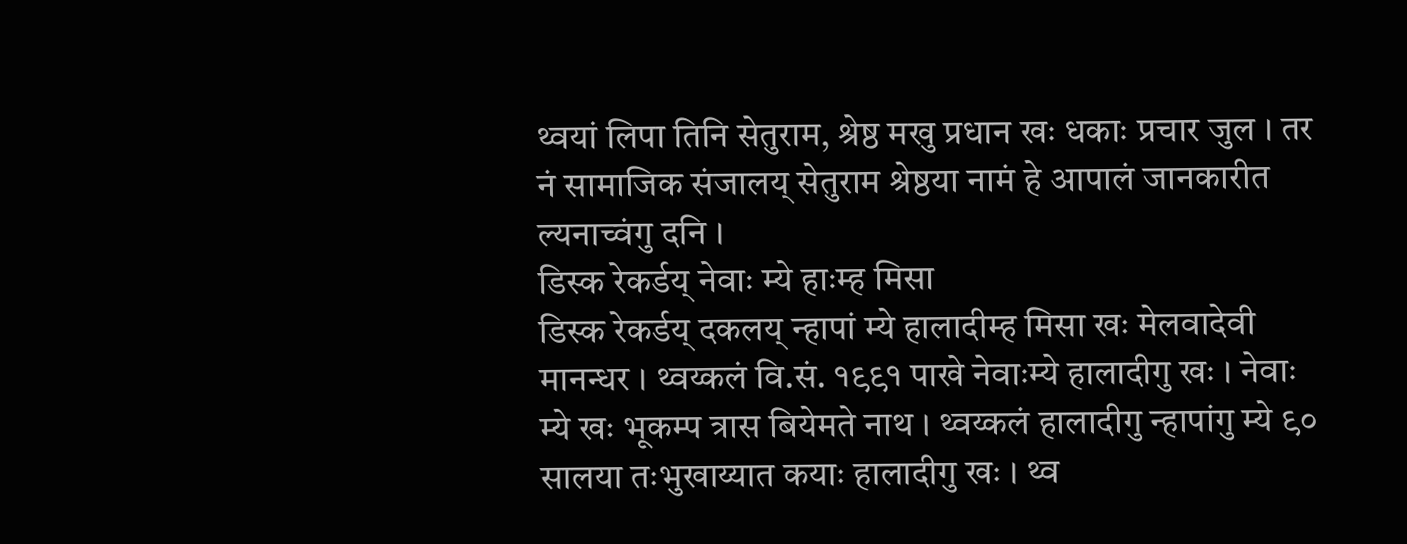थ्वयां लिपा तिनि सेतुराम, श्रेष्ठ मखु प्रधान खः धकाः प्रचार जुल । तर नं सामाजिक संजालय् सेतुराम श्रेष्ठया नामं हे आपालं जानकारीत ल्यनाच्वंगु दनि ।
डिस्क रेकर्डय् नेवाः म्ये हाःम्ह मिसा
डिस्क रेकर्डय् दकलय् न्हापां म्ये हालादीम्ह मिसा खः मेलवादेवी मानन्धर । थ्वय्कलं वि.सं. १९९१ पाखे नेवाःम्ये हालादीगु खः । नेवाः म्ये खः भूकम्प त्रास बियेमते नाथ । थ्वय्कलं हालादीगु न्हापांगु म्ये ९० सालया तःभुखाय्यात कयाः हालादीगु खः । थ्व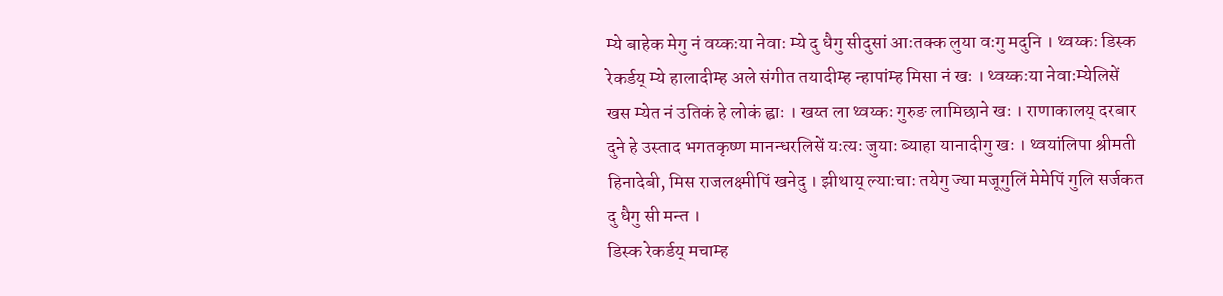म्ये बाहेक मेगु नं वय्कःया नेवाः म्ये दु धैगु सीदुसां आःतक्क लुया वःगु मदुनि । थ्वय्कः डिस्क रेकर्डय् म्ये हालादीम्ह अले संगीत तयादीम्ह न्हापांम्ह मिसा नं खः । थ्वय्कःया नेवाःम्येलिसें खस म्येत नं उतिकं हे लोकं ह्वाः । खय्त ला थ्वय्कः गुरुङ लामिछाने खः । राणाकालय् दरबार दुने हे उस्ताद भगतकृष्ण मानन्धरलिसें यःत्यः जुयाः ब्याहा यानादीगु खः । थ्वयांलिपा श्रीमती हिनादेबी, मिस राजलक्ष्मीपिं खनेदु । झीथाय् ल्याःचाः तयेगु ज्या मजूगुलिं मेमेपिं गुलि सर्जकत दु धैगु सी मन्त ।
डिस्क रेकर्डय् मचाम्ह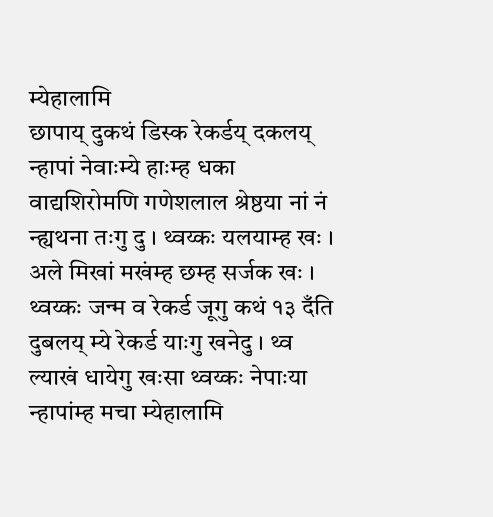म्येहालामि
छापाय् दुकथं डिस्क रेकर्डय् दकलय् न्हापां नेवाःम्ये हाःम्ह धका वाद्यशिरोमणि गणेशलाल श्रेष्ठया नां नं न्ह्यथना तःगु दु । थ्वय्कः यलयाम्ह खः । अले मिखां मखंम्ह छम्ह सर्जक खः । थ्वय्कः जन्म व रेकर्ड जूगु कथं १३ दँति दुबलय् म्ये रेकर्ड याःगु खनेदु । थ्व ल्याखं धायेगु खःसा थ्वय्कः नेपाःया न्हापांम्ह मचा म्येहालामि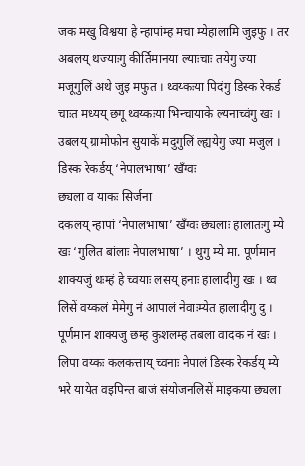जक मखु विश्वया हे न्हापांम्ह मचा म्येहालामि जुइफु । तर अबलय् थज्याःगु कीर्तिमानया ल्याःचाः तयेगु ज्या मजूगुलिं अथे जुइ मफुत । थ्वय्कःया पिदंगु डिस्क रेकर्ड चाःत मध्यय् छगू थ्वय्कःया भिन्चायाके ल्यनाच्वंगु खः । उबलय् ग्रामोफोन सुयाकें मदुगुलिं ल्ह्ययेगु ज्या मजुल ।
डिस्क रेकर्डय् ‘नेपालभाषा’ खँग्वः
छ्यला व याकः सिर्जना
दकलय् न्हापां ‘नेपालभाषा’ खँग्वः छ्यलाः हालातःगु म्ये खः ‘गुलित बांलाः नेपालभाषा’ । थुगु म्ये मा. पूर्णमान शाक्यजुं थःम्हं हे च्वयाः लसय् हनाः हालादीगु खः । थ्व लिसें वय्कलं मेमेगु नं आपालं नेवाःम्येत हालादीगु दु । पूर्णमान शाक्यजु छम्ह कुशलम्ह तबला वादक नं खः । लिपा वय्कः कलकत्ताय् च्वनाः नेपालं डिस्क रेकर्डय् म्ये भरे यायेत वइपिन्त बाजं संयोजनलिसें माइकया छ्यला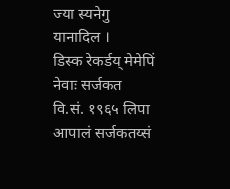ज्या स्यनेगु यानादिल ।
डिस्क रेकर्डय् मेमेपिं नेवाः सर्जकत
वि.सं. १९६५ लिपा आपालं सर्जकतय्सं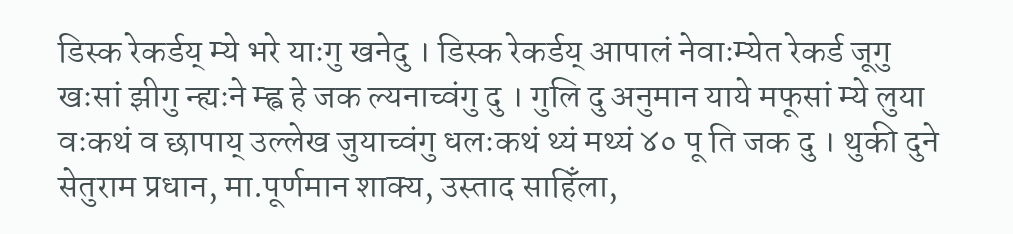डिस्क रेकर्डय् म्ये भरे याःगु खनेदु । डिस्क रेकर्डय् आपालं नेवाःम्येत रेकर्ड जूगु खःसां झीगु न्ह्यःने म्ह्व हे जक ल्यनाच्वंगु दु । गुलि दु अनुमान याये मफूसां म्ये लुया वःकथं व छापाय् उल्लेख जुयाच्वंगु धलःकथं थ्यं मथ्यं ४० पू ति जक दु । थुकी दुने सेतुराम प्रधान, मा.पूर्णमान शाक्य, उस्ताद साहिँला,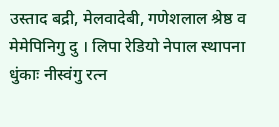उस्ताद बद्री, मेलवादेबी, गणेशलाल श्रेष्ठ व मेमेपिनिगु दु । लिपा रेडियो नेपाल स्थापना धुंकाः नीस्वंगु रत्न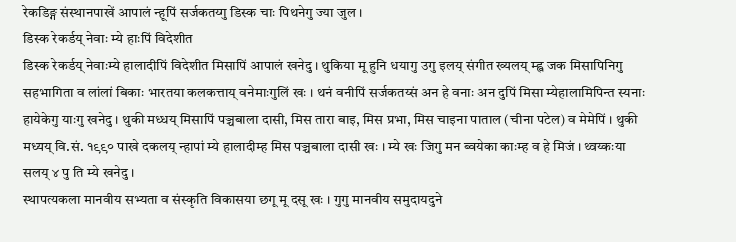रेकडिङ्ग संस्थानपाखें आपालं न्हूपिं सर्जकतय्गु डिस्क चाः पिथनेगु ज्या जुल ।
डिस्क रेकर्डय् नेवाः म्ये हाःपिं विदेशीत
डिस्क रेकर्डय् नेवाःम्ये हालादीपिं विदेशीत मिसापिं आपालं खनेदु । थुकिया मू हुनि धयागु उगु इलय् संगीत ख्यलय् म्ह्व जक मिसापिनिगु सहभागिता व लांलां बिकाः भारतया कलकत्ताय् वनेमाःगुलिं खः । थनं वनीपिं सर्जकतय्सं अन हे वनाः अन दुपिं मिसा म्येहालामिपिन्त स्यनाः हायेकेगु याःगु खनेदु । थुकी मध्धय् मिसापिं पञ्चबाला दासी, मिस तारा बाइ, मिस प्रभा, मिस चाइना पाताल (चीना पटेल) व मेमेपिं । थुकी मध्यय् वि.सं. १९९० पाखे दकलय् न्हापां म्ये हालादीम्ह मिस पञ्चबाला दासी खः । म्ये खः जिगु मन ब्वयेका काःम्ह व हे मिजं । थ्वय्कःया सलय् ४ पु ति म्ये खनेदु ।
स्थापत्यकला मानवीय सभ्यता व संस्कृति विकासया छगू मू दसू खः । गुगु मानवीय समुदायदुने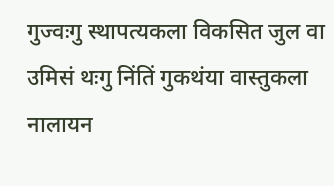गुज्वःगु स्थापत्यकला विकसित जुल वा उमिसं थःगु निंतिं गुकथंया वास्तुकला नालायन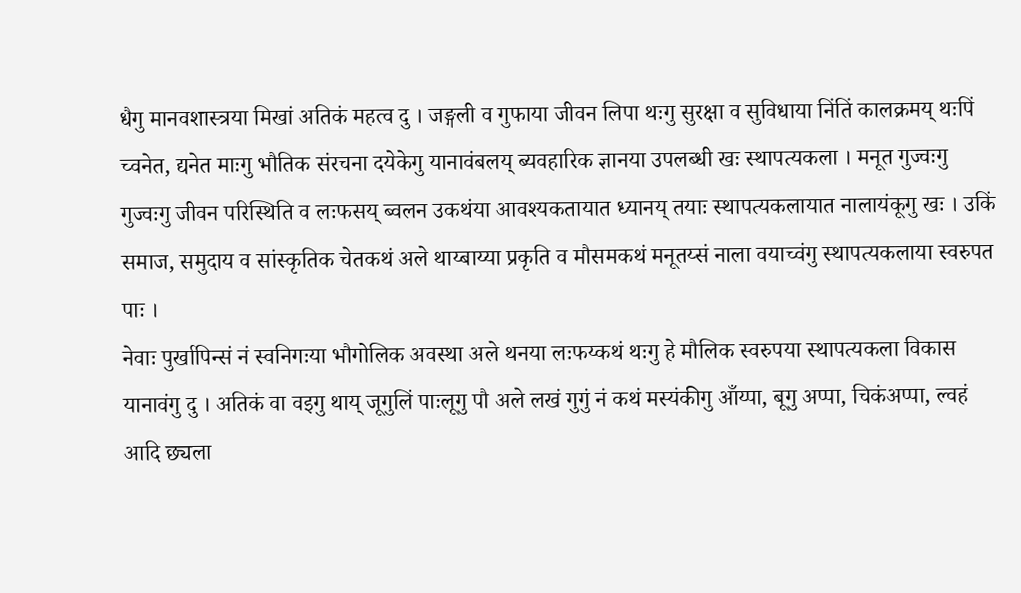धैगु मानवशास्त्रया मिखां अतिकं महत्व दु । जङ्गली व गुफाया जीवन लिपा थःगु सुरक्षा व सुविधाया निंतिं कालक्रमय् थःपिं च्वनेत, द्यनेत माःगु भौतिक संरचना दयेकेगु यानावंबलय् ब्यवहारिक ज्ञानया उपलब्धी खः स्थापत्यकला । मनूत गुज्वःगु गुज्वःगु जीवन परिस्थिति व लःफसय् ब्वलन उकथंया आवश्यकतायात ध्यानय् तयाः स्थापत्यकलायात नालायंकूगु खः । उकिं समाज, समुदाय व सांस्कृतिक चेतकथं अले थाय्बाय्या प्रकृति व मौसमकथं मनूतय्सं नाला वयाच्वंगु स्थापत्यकलाया स्वरुपत पाः ।
नेवाः पुर्खापिन्सं नं स्वनिगःया भौगोलिक अवस्था अले थनया लःफय्कथं थःगु हे मौलिक स्वरुपया स्थापत्यकला विकास यानावंगु दु । अतिकं वा वइगु थाय् जूगुलिं पाःलूगु पौ अले लखं गुगुं नं कथं मस्यंकीगु आँय्पा, बूगु अप्पा, चिकंअप्पा, ल्वहं आदि छ्यला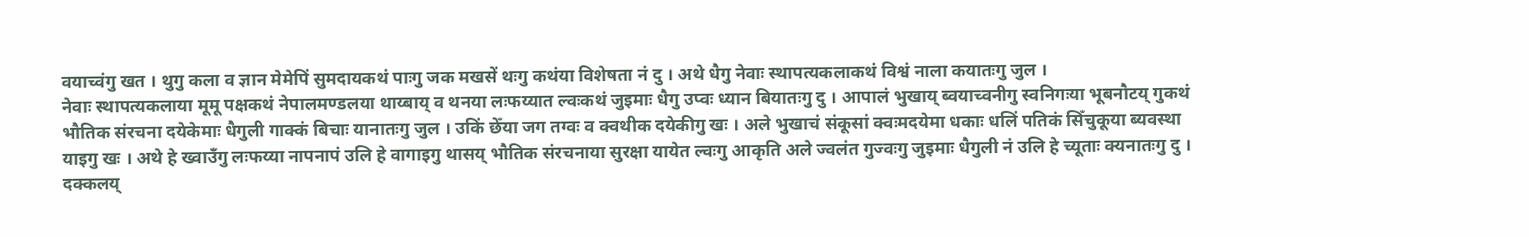वयाच्वंगु खत । थुगु कला व ज्ञान मेमेपिं सुमदायकथं पाःगु जक मखसें थःगु कथंया विशेषता नं दु । अथे धैगु नेवाः स्थापत्यकलाकथं विश्वं नाला कयातःगु जुल ।
नेवाः स्थापत्यकलाया मूमू पक्षकथं नेपालमण्डलया थाय्बाय् व थनया लःफय्यात ल्वःकथं जुइमाः धैगु उप्वः ध्यान बियातःगु दु । आपालं भुखाय् ब्वयाच्वनीगु स्वनिगःया भूबनौटय् गुकथं भौतिक संरचना दयेकेमाः धैगुली गाक्कं बिचाः यानातःगु जुल । उकिं छेँया जग तग्वः व क्वथीक दयेकीगु खः । अले भुखाचं संकूसां क्वःमदयेमा धकाः धलिं पतिकं सिँचुकूया ब्यवस्था याइगु खः । अथे हे ख्वाउँगु लःफय्या नापनापं उलि हे वागाइगु थासय् भौतिक संरचनाया सुरक्षा यायेत ल्वःगु आकृति अले ज्वलंत गुज्वःगु जुइमाः धैगुली नं उलि हे च्यूताः क्यनातःगु दु । दक्कलय्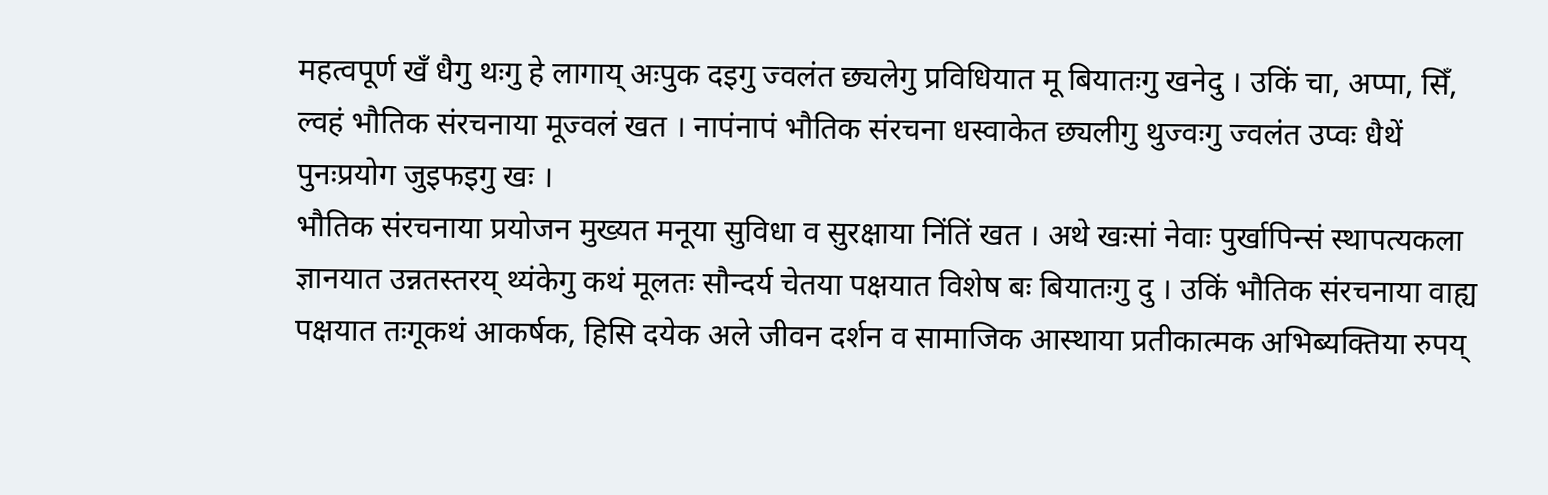महत्वपूर्ण खँ धैगु थःगु हे लागाय् अःपुक दइगु ज्वलंत छ्यलेगु प्रविधियात मू बियातःगु खनेदु । उकिं चा, अप्पा, सिँ, ल्वहं भौतिक संरचनाया मूज्वलं खत । नापंनापं भौतिक संरचना धस्वाकेत छ्यलीगु थुज्वःगु ज्वलंत उप्वः धैथें पुनःप्रयोग जुइफइगु खः ।
भौतिक संरचनाया प्रयोजन मुख्यत मनूया सुविधा व सुरक्षाया निंतिं खत । अथे खःसां नेवाः पुर्खापिन्सं स्थापत्यकला ज्ञानयात उन्नतस्तरय् थ्यंकेगु कथं मूलतः सौन्दर्य चेतया पक्षयात विशेष बः बियातःगु दु । उकिं भौतिक संरचनाया वाह्य पक्षयात तःगूकथं आकर्षक, हिसि दयेक अले जीवन दर्शन व सामाजिक आस्थाया प्रतीकात्मक अभिब्यक्तिया रुपय्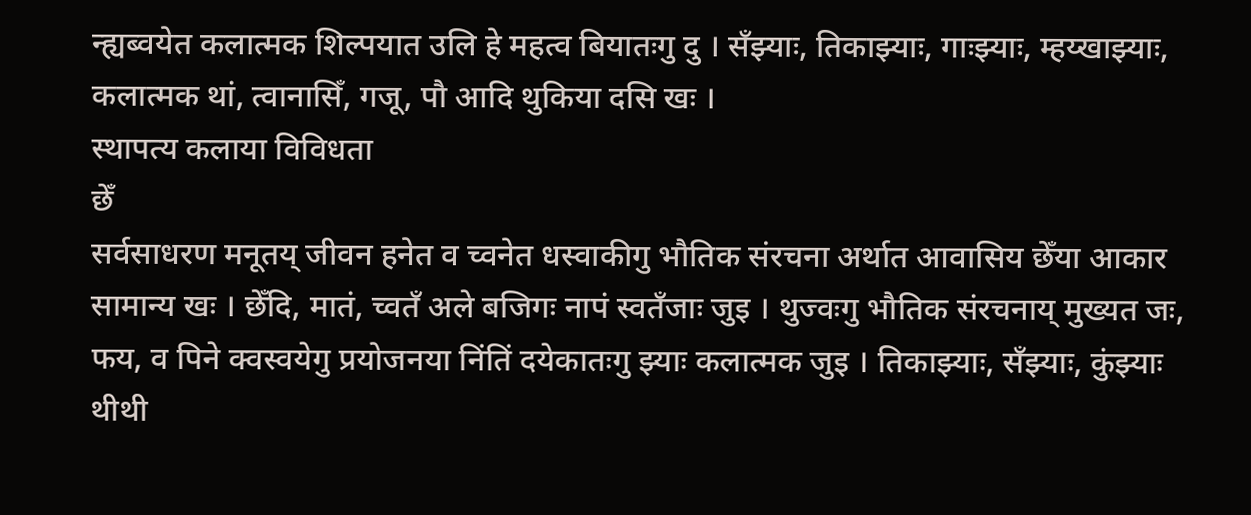न्ह्यब्वयेत कलात्मक शिल्पयात उलि हे महत्व बियातःगु दु । सँझ्याः, तिकाझ्याः, गाःझ्याः, म्हय्खाझ्याः, कलात्मक थां, त्वानासिँ, गजू, पौ आदि थुकिया दसि खः ।
स्थापत्य कलाया विविधता
छेँ
सर्वसाधरण मनूतय् जीवन हनेत व च्वनेत धस्वाकीगु भौतिक संरचना अर्थात आवासिय छेँया आकार सामान्य खः । छेँदि, मातं, च्वतँ अले बजिगः नापं स्वतँजाः जुइ । थुज्वःगु भौतिक संरचनाय् मुख्यत जः, फय, व पिने क्वस्वयेगु प्रयोजनया निंतिं दयेकातःगु झ्याः कलात्मक जुइ । तिकाझ्याः, सँझ्याः, कुंझ्याः थीथी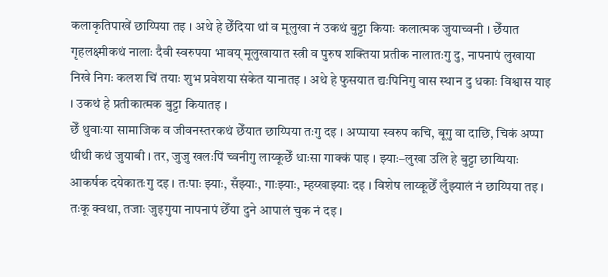कलाकृतिपाखें छाय्पिया तइ । अथे हे छेँदिया थां व मूलुखा नं उकथं बुट्टा कियाः कलात्मक जुयाच्वनी । छेँयात गृहलक्ष्मीकथं नालाः दैवी स्वरुपया भावय् मूलुखायात स्त्री व पुरुष शक्तिया प्रतीक नालातःगु दु, नापनापं लुखाया निखे निगः कलश चिं तयाः शुभ प्रवेशया संकेत यानातइ । अथे हे फुसयात द्यःपिनिगु वास स्थान दु धकाः विश्वास याइ । उकथं हे प्रतीकात्मक बुट्टा कियातइ ।
छेँ थुवाःया सामाजिक व जीवनस्तरकथं छेँयात छाय्पिया तःगु दइ । अप्पाया स्वरुप कचि, बूगु वा दाछि, चिकं अप्पा थीथी कथं जुयाबी । तर, जुजु खलःपिं च्वनीगु लाय्कूछेँ धाःसा गाक्कं पाइ । झ्याः–लुखा उलि हे बुट्टा छाय्पियाः आकर्षक दयेकातःगु दइ । तःपाः झ्याः, सँझ्याः, गाःझ्याः, म्हय्खाझ्याः दइ । विशेष लाय्कूछेँ लुँझ्यालं नं छाय्पिया तइ । तःकू क्वथा, तजाः जुइगुया नापनापं छेँया दुने आपालं चुक नं दइ ।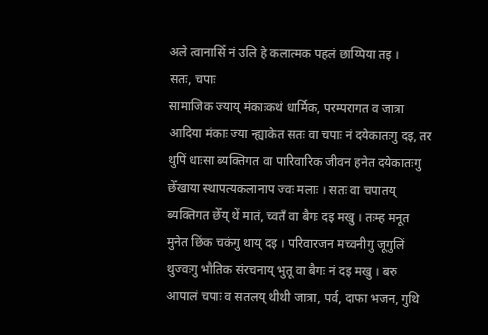अले त्वानासिँ नं उलि हे कलात्मक पहलं छाय्पिया तइ ।
सतः, चपाः
सामाजिक ज्याय् मंकाःकथं धार्मिक, परम्परागत व जात्रा आदिया मंकाः ज्या न्ह्याकेत सतः वा चपाः नं दयेकातःगु दइ, तर थुपिं धाःसा ब्यक्तिगत वा पारिवारिक जीवन हनेत दयेकातःगु छेँखाया स्थापत्यकलानाप ज्वः मलाः । सतः वा चपातय् ब्यक्तिगत छेँय् थें मातं, च्वतँ वा बैगः दइ मखु । तःम्ह मनूत मुनेत छिंक चकंगु थाय् दइ । परिवारजन मच्वनीगु जूगुलिं थुज्वःगु भौतिक संरचनाय् भुतू वा बैगः नं दइ मखु । बरु आपालं चपाः व सतलय् थीथी जात्रा, पर्व, दाफा भजन, गुथि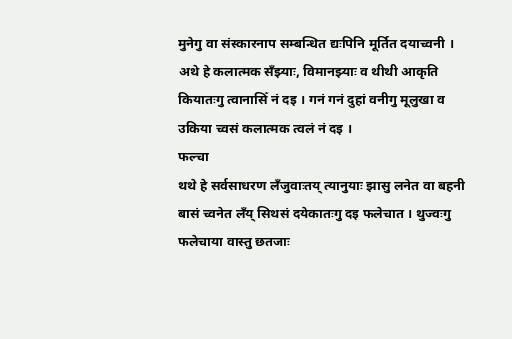मुनेगु वा संस्कारनाप सम्बन्धित द्यःपिनि मूर्तित दयाच्वनी । अथे हे कलात्मक सँझ्याः, विमानझ्याः व थीथी आकृति कियातःगु त्वानासिँ नं दइ । गनं गनं दुहां वनीगु मूलुखा व उकिया च्वसं कलात्मक त्वलं नं दइ ।
फल्चा
थथे हे सर्वसाधरण लँजुवाःतय् त्यानुयाः झासु लनेत वा बहनी बासं च्वनेत लँय् सिथसं दयेकातःगु दइ फलेचात । थुज्वःगु फलेचाया वास्तु छतजाः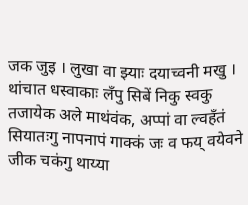जक जुइ । लुखा वा झ्याः दयाच्वनी मखु । थांचात धस्वाकाः लँपु सिबें निकु स्वकु तजायेक अले माथंवंक, अप्पां वा ल्वहँतं सियातःगु नापनापं गाक्कं जः व फय् वयेवने जीक चकंगु थाय्या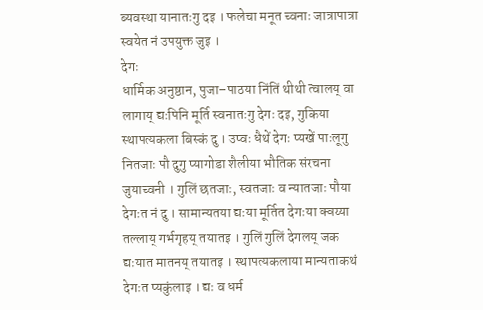ब्यवस्था यानातःगु दइ । फलेचा मनूत च्वनाः जात्रापात्रा स्वयेत नं उपयुक्त जुइ ।
देगः
धार्मिक अनुष्ठान, पुजा–पाठया निंतिं थीथी त्वालय् वा लागाय् द्यःपिनि मूर्ति स्वनातःगु देगः दइ, गुकिया स्थापत्यकला बिस्कं दु । उप्वः धैथें देगः प्यखें पाःलूगु नितजाः पौ दुगु प्यागोडा शैलीया भौतिक संरचना जुयाच्वनी । गुलिं छतजाः, स्वतजाः व न्यातजाः पौया देगःत नं दु । सामान्यतया द्यःया मूर्तित देगःया क्वय्या तल्लाय् गर्भगृहय् तयातइ । गुलिं गुलिं देगलय् जक द्यःयात मातनय् तयातइ । स्थापत्यकलाया मान्यताकथं देगःत प्यकुंलाइ । द्यः व धर्म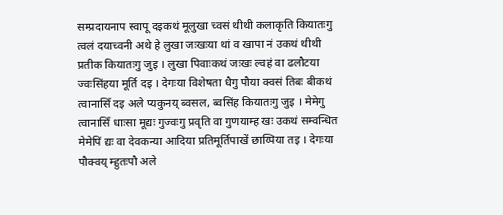सम्प्रदायनाप स्वापू दइकथं मूलुखा च्वसं थीथी कलाकृति कियातःगु त्वलं दयाच्वनी अथे हे लुखा जःखःया थां व खापा नं उकथं थीथी प्रतीक कियातःगु जुइ । लुखा पिवाःकथं जःखः ल्वहं वा ढलौटया ज्वःसिंहया मूर्ति दइ । देगःया विशेषता धैगु पौया क्वसं तिबः बीकथं त्वानासिँ दइ अले प्यकुनय् ब्वसल, ब्वसिंह कियातःगु जुइ । मेमेगु त्वानासिँ धाःसा मूद्यः गुज्वःगु प्रवृति वा गुणयाम्ह खः उकथं सम्वन्धित मेमेपिं द्यः वा देवकन्या आदिया प्रतिमूर्तिपाखें छाय्पिया तइ । देगःया पौक्वय् म्हुतःपौ अले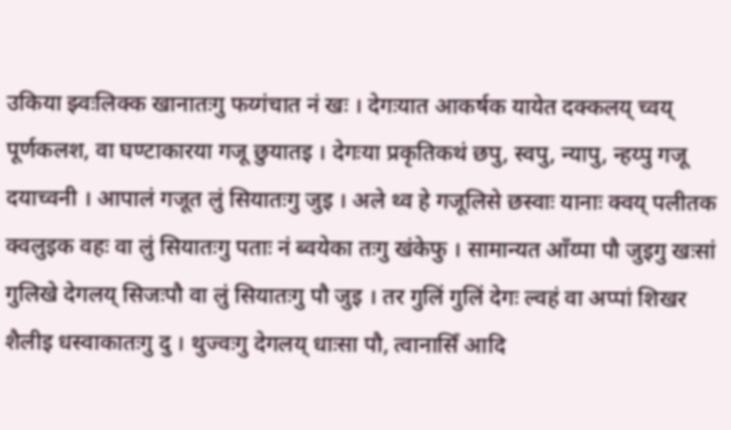उकिया झ्वःलिक्क खानातःगु फय्गंचात नं खः । देगःयात आकर्षक यायेत दक्कलय् च्वय् पूर्णकलश, वा घण्टाकारया गजू छुयातइ । देगःया प्रकृतिकथं छपु, स्वपु, न्यापु, न्हय्पु गजू दयाच्वनी । आपालं गजूत लुं सियातःगु जुइ । अले थ्व हे गजूलिसे छस्वाः यानाः क्वय् पलीतक क्वलुइक वहः वा लुं सियातःगु पताः नं ब्वयेका तःगु खंकेफु । सामान्यत आँय्पा पौ जुइगु खःसां गुलिखे देगलय् सिजःपौ वा लुं सियातःगु पौ जुइ । तर गुलिं गुलिं देगः ल्वहं वा अप्पां शिखर शैलीइ धस्वाकातःगु दु । थुज्वःगु देगलय् धाःसा पौ, त्वानासिँ आदि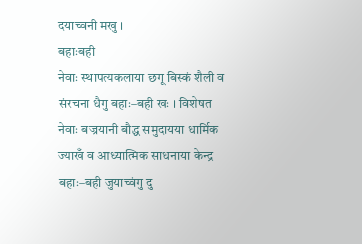दयाच्वनी मखु ।
बहाःबही
नेवाः स्थापत्यकलाया छगू बिस्कं शैली व संरचना धैगु बहाः–बही खः । विशेषत नेवाः बज्रयानी बौद्ध समुदायया धार्मिक ज्याखँ व आध्यात्मिक साधनाया केन्द्र बहाः–बही जुयाच्वंगु दु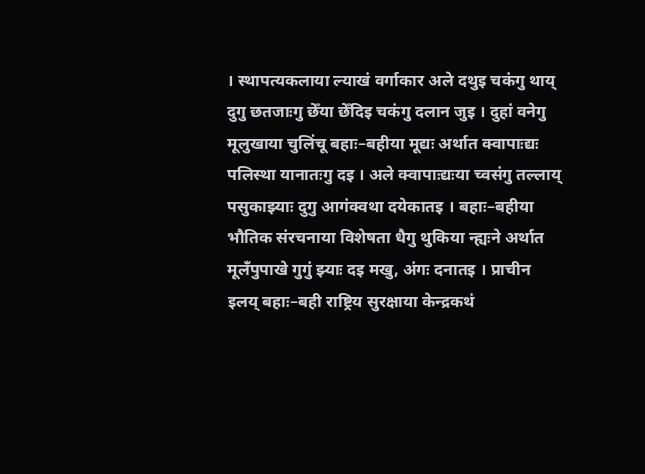। स्थापत्यकलाया ल्याखं वर्गाकार अले दथुइ चकंगु थाय् दुगु छतजाःगु छेँया छेँदिइ चकंगु दलान जुइ । दुहां वनेगु मूलुखाया चुलिंचू बहाः–बहीया मूद्यः अर्थात क्वापाःद्यः पलिस्था यानातःगु दइ । अले क्वापाःद्यःया च्वसंगु तल्लाय् पसुकाझ्याः दुगु आगंक्वथा दयेकातइ । बहाः–बहीया भौतिक संरचनाया विशेषता धैगु थुकिया न्ह्यःने अर्थात मूलँपुपाखे गुगुं झ्याः दइ मखु, अंगः दनातइ । प्राचीन इलय् बहाः–बही राष्ट्रिय सुरक्षाया केन्द्रकथं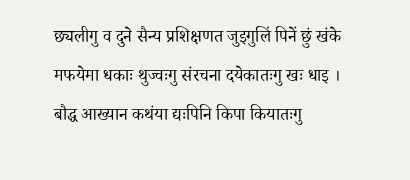छ्यलीगु व दुने सैन्य प्रशिक्षणत जुइगुलिं पिनें छुं खंके मफयेमा धकाः थुज्वःगु संरचना दयेकातःगु खः धाइ ।
बौद्ध आख्यान कथंया द्यःपिनि किपा कियातःगु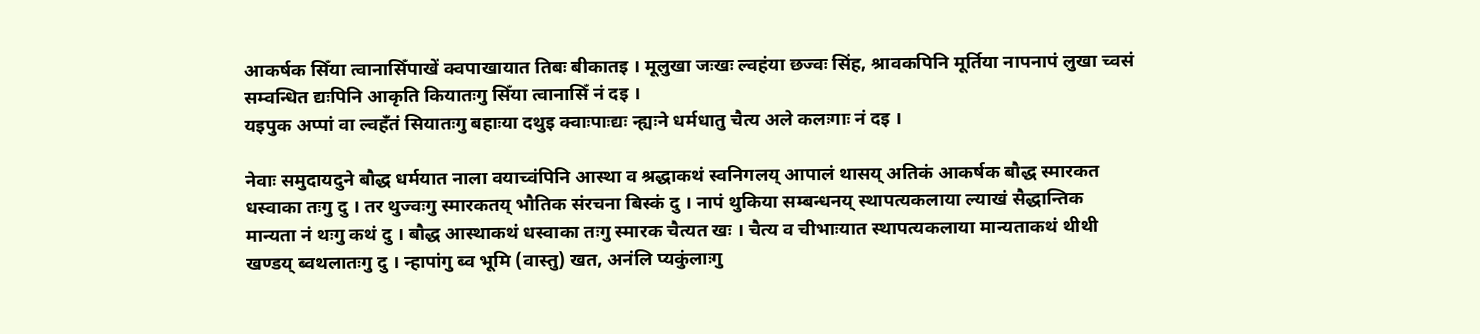आकर्षक सिँया त्वानासिँपाखें क्वपाखायात तिबः बीकातइ । मूलुखा जःखः ल्वहंया छज्वः सिंह, श्रावकपिनि मूर्तिया नापनापं लुखा च्वसं सम्वन्धित द्यःपिनि आकृति कियातःगु सिँया त्वानासिँ नं दइ ।
यइपुक अप्पां वा ल्वहँतं सियातःगु बहाःया दथुइ क्वाःपाःद्यः न्ह्यःने धर्मधातु चैत्य अले कलःगाः नं दइ ।

नेवाः समुदायदुने बौद्ध धर्मयात नाला वयाच्वंपिनि आस्था व श्रद्धाकथं स्वनिगलय् आपालं थासय् अतिकं आकर्षक बौद्ध स्मारकत धस्वाका तःगु दु । तर थुज्वःगु स्मारकतय् भौतिक संरचना बिस्कं दु । नापं थुकिया सम्बन्धनय् स्थापत्यकलाया ल्याखं सैद्धान्तिक मान्यता नं थःगु कथं दु । बौद्ध आस्थाकथं धस्वाका तःगु स्मारक चैत्यत खः । चैत्य व चीभाःयात स्थापत्यकलाया मान्यताकथं थीथी खण्डय् ब्वथलातःगु दु । न्हापांगु ब्व भूमि (वास्तु) खत, अनंलि प्यकुंलाःगु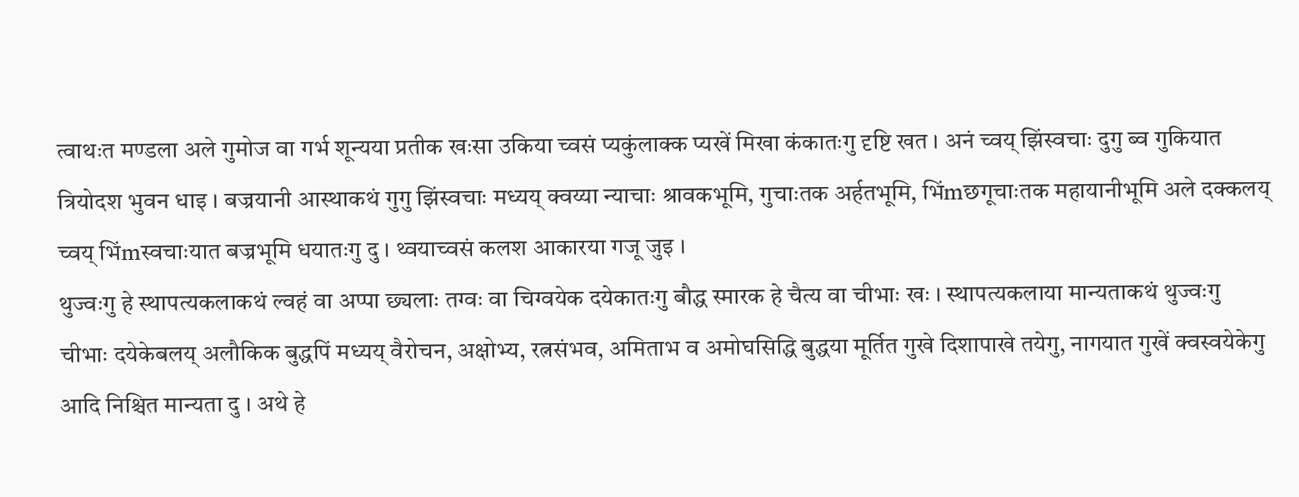त्वाथःत मण्डला अले गुमोज वा गर्भ शून्यया प्रतीक खःसा उकिया च्वसं प्यकुंलाक्क प्यखें मिखा कंकातःगु दृष्टि खत । अनं च्वय् झिंस्वचाः दुगु ब्व गुकियात त्रियोदश भुवन धाइ । बज्रयानी आस्थाकथं गुगु झिंस्वचाः मध्यय् क्वय्या न्याचाः श्रावकभूमि, गुचाःतक अर्हतभूमि, भिंmछगूचाःतक महायानीभूमि अले दक्कलय् च्वय् भिंmस्वचाःयात बज्रभूमि धयातःगु दु । थ्वयाच्वसं कलश आकारया गजू जुइ ।
थुज्वःगु हे स्थापत्यकलाकथं ल्वहं वा अप्पा छ्यलाः तग्वः वा चिग्वयेक दयेकातःगु बौद्ध स्मारक हे चैत्य वा चीभाः खः । स्थापत्यकलाया मान्यताकथं थुज्वःगु चीभाः दयेकेबलय् अलौकिक बुद्धपिं मध्यय् वैरोचन, अक्षोभ्य, रत्नसंभव, अमिताभ व अमोघसिद्धि बुद्धया मूर्तित गुखे दिशापाखे तयेगु, नागयात गुखें क्वस्वयेकेगु आदि निश्चित मान्यता दु । अथे हे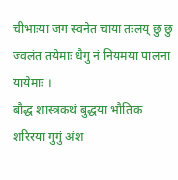चीभाःया जग स्वनेत चाया तःलय् छु छु ज्वलंत तयेमाः धैगु नं नियमया पालना यायेमाः ।
बौद्ध शास्त्रकथं बुद्धया भौतिक शरिरया गुगुं अंश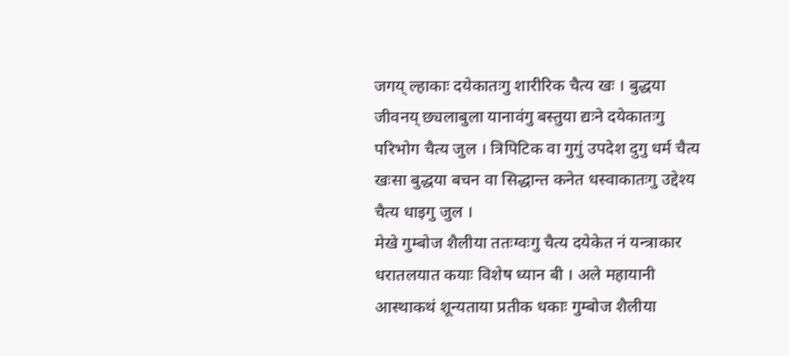जगय् ल्हाकाः दयेकातःगु शारीरिक चैत्य खः । बुद्धया जीवनय् छ्यलाबुला यानावंगु बस्तुया द्यःने दयेकातःगु परिभोग चैत्य जुल । त्रिपिटिक वा गुगुं उपदेश दुगु धर्म चैत्य खःसा बुद्धया बचन वा सिद्धान्त कनेत धस्वाकातःगु उद्देश्य चैत्य धाइगु जुल ।
मेखे गुम्बोज शैलीया ततःग्वःगु चैत्य दयेकेत नं यन्त्राकार धरातलयात कयाः विशेष ध्यान बी । अले महायानी आस्थाकथं शून्यताया प्रतीक धकाः गुम्बोज शैलीया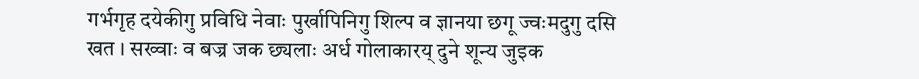गर्भगृह दयेकीगु प्रविधि नेवाः पुर्खापिनिगु शिल्प व ज्ञानया छगू ज्वःमदुगु दसि खत । सख्वाः व बज्र जक छ्यलाः अर्ध गोलाकारय् दुने शून्य जुइक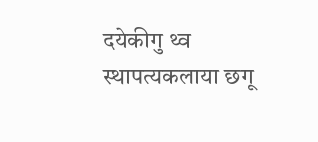दयेकीगु थ्व स्थापत्यकलाया छगू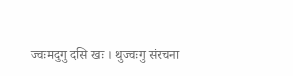ज्वःमदुगु दसि खः । थुज्वःगु संरचना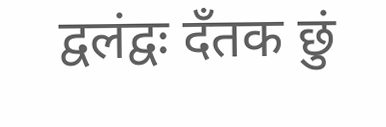द्वलंद्वः दँतक छुं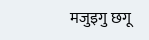मजुइगु छगू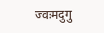ज्वःमदुगु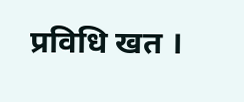प्रविधि खत ।